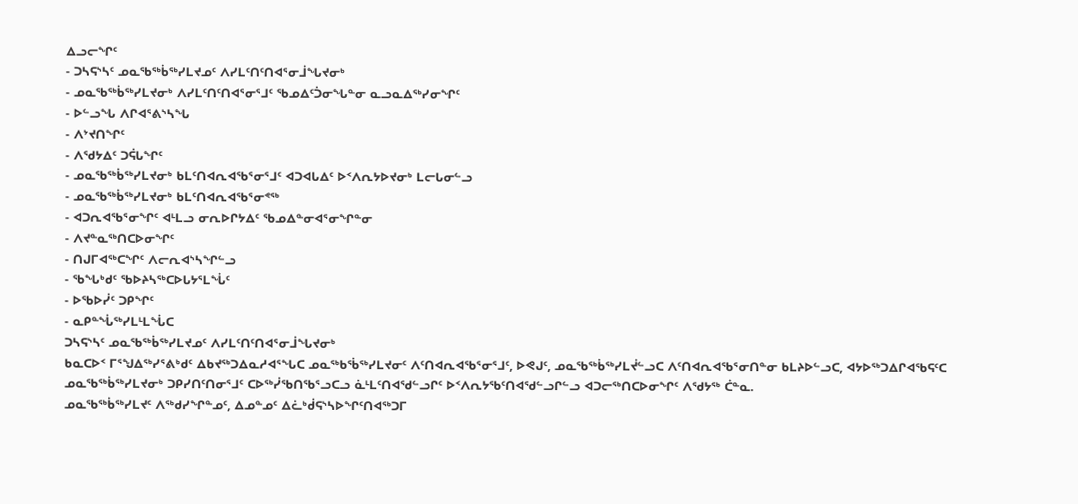ᐃᓗᓕᖏᑦ
- ᑐᓴᕋᔅᓴᑦ ᓄᓇᖃᖅᑳᖅᓯᒪᔪᓄᑦ ᐱᓯᒪᑦᑎᑦᑎᐊᕐᓂᒨᖓᔪᓂᒃ
- ᓄᓇᖃᖅᑳᖅᓯᒪᔪᓂᒃ ᐱᓯᒪᑦᑎᑦᑎᐊᕐᓂᕐᒧᑦ ᖃᓄᐃᑦᑑᓂᖓᓐᓂ ᓇᓗᓇᐃᖅᓯᓂᖏᑦ
- ᐅᓪᓗᖓ ᐱᒋᐊᕐᕕᔅᓴᖓ
- ᐱᔾᔪᑎᖏᑦ
- ᐱᖁᔭᐃᑦ ᑐᕌᒐᖏᑦ
- ᓄᓇᖃᖅᑳᖅᓯᒪᔪᓂᒃ ᑲᒪᑦᑎᐊᕆᐊᖃᕐᓂᕐᒧᑦ ᐊᑐᐊᒐᐃᑦ ᐅᑉᐱᕆᔭᐅᔪᓂᒃ ᒪᓕᒐᓂᓪᓗ
- ᓄᓇᖃᖅᑳᖅᓯᒪᔪᓂᒃ ᑲᒪᑦᑎᐊᕆᐊᖃᕐᓂᕝᖅ
- ᐊᑐᕆᐊᖃᕐᓂᖏᑦ ᐊᒻᒪᓗ ᓂᕆᐅᒋᔭᐃᑦ ᖃᓄᐃᓐᓂᐊᕐᓂᖏᓐᓂ
- ᐱᔪᓐᓇᖅᑎᑕᐅᓂᖏᑦ
- ᑎᒍᒥᐊᖅᑕᖏᑦ ᐱᓕᕆᐊᔅᓴᖏᓪᓗ
- ᖃᖓᒃᑯᑦ ᖃᐅᔨᓴᖅᑕᐅᒐᔭᕐᒪᖔᑦ
- ᐅᖃᐅᓰᑦ ᑐᑭᖏᑦ
- ᓇᑭᓐᖔᖅᓯᒪᒻᒪᖔᑕ
ᑐᓴᕋᔅᓴᑦ ᓄᓇᖃᖅᑳᖅᓯᒪᔪᓄᑦ ᐱᓯᒪᑦᑎᑦᑎᐊᕐᓂᒨᖓᔪᓂᒃ
ᑲᓇᑕᐅᑉ ᒥᕐᖑᐃᖅᓯᕐᕕᒃᑯᑦ ᐃᑲᔪᖅᑐᐃᓇᓱᐊᕐᖓᑕ ᓄᓇᖅᑲᖄᖅᓯᒪᔪᓂᑦ ᐱᑦᑎᐊᕆᐊᖃᕐᓂᕐᒧᑦ, ᐅᕙᒍᑦ, ᓄᓇᖃᖅᑳᖅᓯᒪᔫᓪᓗᑕ ᐱᑦᑎᐊᕆᐊᖃᕐᓂᑎᓐᓂ ᑲᒪᔨᐅᓪᓗᑕ, ᐊᔭᐅᖅᑐᐃᒋᐊᖃᕋᑦᑕ ᓄᓇᖃᖅᑳᖅᓯᒪᔪᓂᒃ ᑐᑭᓯᑎᑦᑎᓂᕐᒧᑦ ᑕᐅᖅᓰᖃᑎᖃᕐᓗᑕᓗ ᓈᒻᒪᑦᑎᐊᖁᓪᓗᒋᑦ ᐅᑉᐱᕆᔭᖃᑦᑎᐊᖁᓪᓗᒋᓪᓗ ᐊᑐᓕᖅᑎᑕᐅᓂᖏᑦ ᐱᖁᔭᖅ ᑖᓐᓇ.
ᓄᓇᖃᖅᑳᖅᓯᒪᔪᑦ ᐱᖅᑯᓯᖏᓐᓄᑦ, ᐃᓄᓐᓄᑦ ᐃᓛᒃᑰᕋᔅᓴᐅᖏᑦᑎᐊᖅᑐᒥ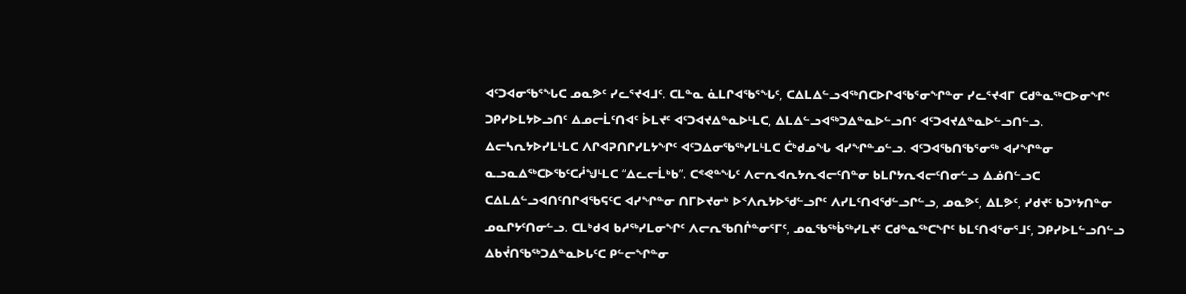ᐊᑦᑐᐊᓂᖃᕐᖓᑕ ᓄᓇᕗᑦ ᓯᓚᕐᔪᐊᒧᑦ. ᑕᒪᓐᓇ ᓈᒪᒋᐊᖃᕐᖓᑦ, ᑕᐃᒪᐃᓪᓗᐊᖅᑎᑕᐅᒋᐊᖃᕐᓂᖏᓐᓂ ᓯᓚᕐᔪᐊᒥ ᑕᑯᓐᓇᖅᑕᐅᓂᖏᑦ ᑐᑭᓯᐅᒪᔭᐅᓗᑎᑦ ᐃᓄᓕᒫᑦᑎᐊᑦ ᐆᒪᔪᑦ ᐊᑦᑐᐊᔪᐃᓐᓇᐅᒻᒪᑕ, ᐃᒪᐃᓪᓗᐊᖅᑐᐃᓐᓇᐅᓪᓗᑎᑦ ᐊᑦᑐᐊᔪᐃᓐᓇᐅᓪᓗᑎᓪᓗ. ᐃᓕᓴᕆᔭᐅᓯᒪᒻᒪᑕ ᐱᒋᐊᕈᑎᒋᓯᒪᔭᖏᑦ ᐊᑦᑐᐃᓂᖃᖅᓯᒪᒻᒪᑕ ᑖᒃᑯᓄᖓ ᐊᓯᖏᓐᓄᓪᓗ. ᐊᑦᑐᐊᖃᑎᖃᕐᓂᖅ ᐊᓯᖏᓐᓂ ᓇᓗᓇᐃᖅᑕᐅᖃᑦᑕᓲᖑᒻᒪᑕ “ᐃᓚᓕᒫᒃᑲ”. ᑕᕝᕙᓐᖓᑦ ᐱᓕᕆᐊᕆᔭᕆᐊᓕᑦᑎᓐᓂ ᑲᒪᒋᔭᕆᐊᓕᑦᑎᓂᓪᓗ ᐃᓅᑎᓪᓗᑕ ᑕᐃᒪᐃᓪᓗᐊᑎᑦᑎᒋᐊᖃᕋᑦᑕ ᐊᓯᖏᓐᓂ ᑎᒥᐅᔪᓂᒃ ᐅᑉᐱᕆᔭᐅᖁᓪᓗᒋᑦ ᐱᓯᒪᑦᑎᐊᖁᓪᓗᒋᓪᓗ, ᓄᓇᕗᑦ, ᐃᒪᕗᑦ, ᓯᑯᔪᑦ ᑲᑐᔾᔭᑎᓐᓂ ᓄᓇᒋᔭᑦᑎᓂᓪᓗ. ᑕᒪᒃᑯᐊ ᑲᓱᖅᓯᒪᓂᖏᑦ ᐱᓕᕆᖃᑎᒌᓐᓂᕐᒥᑦ, ᓄᓇᖃᖅᑳᖅᓯᒪᔪᑦ ᑕᑯᓐᓇᖅᑕᖏᑦ ᑲᒪᑦᑎᐊᕐᓂᕐᒧᑦ, ᑐᑭᓯᐅᒪᓪᓗᑎᓪᓗ ᐃᑲᔫᑎᖃᖅᑐᐃᓐᓇᐅᒐᑦᑕ ᑭᓪᓕᖏᓐᓂ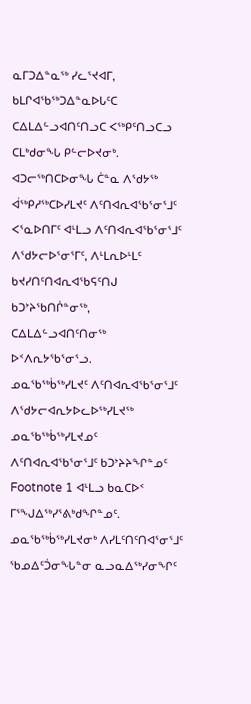ᓇᒥᑐᐃᓐᓇᖅ ᓯᓚᕐᔪᐊᒥ, ᑲᒪᒋᐊᖃᖅᑐᐃᓐᓇᐅᒐᑦᑕ ᑕᐃᒪᐃᓪᓗᐊᑎᑦᑎᓗᑕ ᐸᖅᑭᑦᑎᓗᑕᓗ ᑕᒪᒃᑯᓂᖓ ᑭᓪᓕᐅᔪᓂᒃ.
ᐊᑐᓕᖅᑎᑕᐅᓂᖓ ᑖᓐᓇ ᐱᖁᔭᖅ ᐋᖅᑭᓱᖅᑕᐅᓯᒪᔪᑦ ᐱᑦᑎᐊᕆᐊᖃᕐᓂᕐᒧᑦ ᐸᕐᓇᐅᑎᒥᑦ ᐊᒻᒪᓗ ᐱᑦᑎᐊᕆᐊᖃᕐᓂᕐᒧᑦ ᐱᖁᔭᓕᐅᕐᓂᕐᒥᑦ, ᐱᒻᒪᕆᐅᒻᒪᑦ ᑲᔪᓯᑎᑦᑎᐊᕆᐊᖃᕋᑦᑎᒍ ᑲᑐᔾᔨᖃᑎᒌᓐᓂᖅ, ᑕᐃᒪᐃᓪᓗᐊᑎᑦᑎᓂᖅ ᐅᑉᐱᕆᔭᖃᕐᓂᕐᓗ.
ᓄᓇᖃᖅᑳᖅᓯᒪᔪᑦ ᐱᑦᑎᐊᕆᐊᖃᕐᓂᕐᒧᑦ ᐱᖁᔭᓕᐊᕆᔭᐅᓚᐅᖅᓯᒪᔪᖅ ᓄᓇᖃᖅᑳᖅᓯᒪᔪᓄᑦ ᐱᑦᑎᐊᕆᐊᖃᕐᓂᕐᒧᑦ ᑲᑐᔾᔨᔨᖏᓐᓄᑦ Footnote 1 ᐊᒻᒪᓗ ᑲᓇᑕᐅᑉ ᒥᕐᖑᐃᖅᓯᕐᕕᒃᑯᖏᓐᓄᑦ.
ᓄᓇᖃᖅᑳᖅᓯᒪᔪᓂᒃ ᐱᓯᒪᑦᑎᑦᑎᐊᕐᓂᕐᒧᑦ ᖃᓄᐃᑦᑑᓂᖓᓐᓂ ᓇᓗᓇᐃᖅᓯᓂᖏᑦ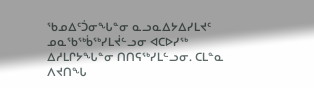ᖃᓄᐃᑦᑑᓂᖓᓐᓂ ᓇᓗᓇᐃᔭᐃᓯᒪᔪᑦ ᓄᓇᖃᖅᑳᖅᓯᒪᔫᓪᓗᓂ ᐊᑕᐅᓯᖅ ᐃᓱᒪᒋᔭᖓᓐᓂ ᑎᑎᕋᖅᓯᒪᓪᓗᓂ. ᑕᒪᓐᓇ ᐱᔪᑎᖓ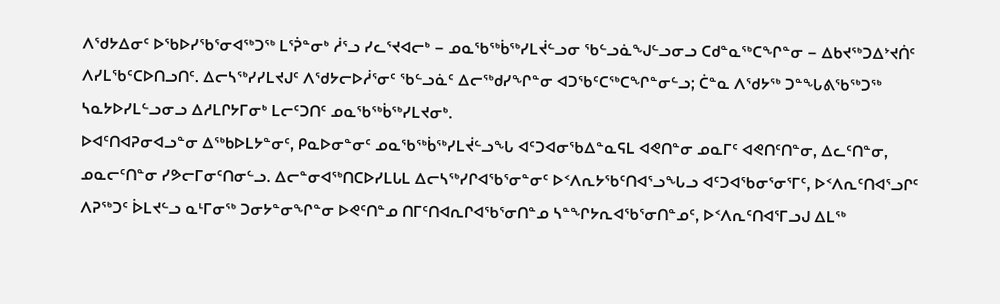ᐱᖁᔭᐃᓂᑦ ᐅᖃᐅᓯᖃᕐᓂᐊᖅᑐᖅ ᒪᕐᕉᓐᓂᒃ ᓲᕐᓗ ᓯᓚᕐᔪᐊᓕᒃ − ᓄᓇᖃᖅᑳᖅᓯᒪᔫᓪᓗᓂ ᖃᓪᓗᓈᖑᓪᓗᓂᓗ ᑕᑯᓐᓇᖅᑕᖏᓐᓂ − ᐃᑲᔪᖅᑐᐃᔾᔪᑏᑦ ᐱᓯᒪᖃᑦᑕᐅᑎᓗᑎᑦ. ᐃᓕᓴᖅᓯᓯᒪᔪᒍᑦ ᐱᖁᔭᓕᐅᓲᕐᓂᑦ ᖃᓪᓗᓈᑦ ᐃᓕᖅᑯᓯᖏᓐᓂ ᐊᑐᖃᑦᑕᖅᑕᖏᓐᓂᓪᓗ; ᑖᓐᓇ ᐱᖁᔭᖅ ᑐᓐᖓᕕᖃᖅᑐᖅ ᓴᓇᔭᐅᓯᒪᓪᓗᓂᓗ ᐃᓱᒪᒋᔭᒥᓂᒃ ᒪᓕᑦᑐᑎᑦ ᓄᓇᖃᖅᑳᖅᓯᒪᔪᓂᒃ.
ᐅᐊᑦᑎᐊᕈᓂᐊᓗᓐᓂ ᐃᖅᑲᐅᒪᔭᓐᓂᑦ, ᑭᓇᐅᓂᓐᓂᑦ ᓄᓇᖃᖅᑳᖅᓯᒪᔫᓪᓗᖓ ᐊᑦᑐᐊᓂᖃᐃᓐᓇᕋᒪ ᐊᕙᑎᓐᓂ ᓄᓇᒥᑦ ᐊᕙᑎᑦᑎᓐᓂ, ᐃᓚᑦᑎᓐᓂ, ᓄᓇᓕᑦᑎᓐᓂ ᓯᕗᓕᒥᓂᑦᑎᓂᓪᓗ. ᐃᓕᓐᓂᐊᖅᑎᑕᐅᓯᒪᒐᒪ ᐃᓕᓴᖅᓯᒋᐊᖃᕐᓂᓐᓂᑦ ᐅᑉᐱᕆᔭᖃᑦᑎᐊᕐᓗᖓᓗ ᐊᑦᑐᐊᖃᓂᕐᓂᕐᒥᑦ, ᐅᑉᐱᕆᑦᑎᐊᕐᓗᒋᑦ ᐱᕈᖅᑐᑦ ᐆᒪᔪᓪᓗ ᓇᒻᒥᓂᖅ ᑐᓂᔭᓐᓂᖏᓐᓂ ᐅᕙᑦᑎᓐᓄ ᑎᒥᑦᑎᐊᕆᒋᐊᖃᕐᓂᑎᓐᓄ ᓴᓐᖏᔭᕆᐊᖃᕐᓂᑎᓐᓄᑦ, ᐅᑉᐱᕆᑦᑎᐊᕐᒥᓗᒍ ᐃᒪᖅ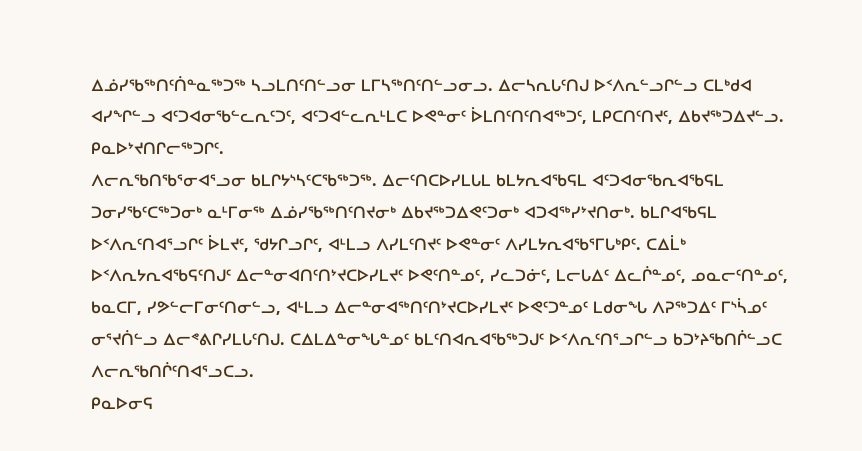ᐃᓅᓯᖃᖅᑎᑦᑏᓐᓇᖅᑐᖅ ᓴᓗᒪᑎᑦᑎᓪᓗᓂ ᒪᒥᓴᖅᑎᑦᑎᓪᓗᓂᓗ. ᐃᓕᓴᕆᒐᑦᑎᒍ ᐅᑉᐱᕆᓪᓗᒋᓪᓗ ᑕᒪᒃᑯᐊ ᐊᓯᖏᓪᓗ ᐊᑦᑐᐊᓂᖃᓪᓚᕆᑦᑐᑦ, ᐊᑦᑐᐊᓪᓚᕆᒻᒪᑕ ᐅᕙᓐᓂᑦ ᐆᒪᑎᑦᑎᑦᑎᐊᖅᑐᑦ, ᒪᑭᑕᑎᑦᑎᔪᑦ, ᐃᑲᔪᖅᑐᐃᔪᓪᓗ. ᑭᓇᐅᔾᔪᑎᒋᓕᖅᑐᒋᑦ.
ᐱᓕᕆᖃᑎᖃᕐᓂᐊᕐᓗᓂ ᑲᒪᒋᔭᔅᓴᑦᑕᖃᖅᑐᖅ. ᐃᓕᑦᑎᑕᐅᓯᒪᒐᒪ ᑲᒪᔭᕆᐊᖃᕋᒪ ᐊᑦᑐᐊᓂᖃᕆᐊᖃᕋᒪ ᑐᓂᓯᖃᑦᑕᖅᑐᓂᒃ ᓇᒻᒥᓂᖅ ᐃᓅᓯᖃᖅᑎᑦᑎᔪᓂᒃ ᐃᑲᔪᖅᑐᐃᕙᑦᑐᓂᒃ ᐊᑐᐊᖅᓯᔾᔪᑎᓂᒃ. ᑲᒪᒋᐊᖃᕋᒪ ᐅᑉᐱᕆᑦᑎᐊᕐᓗᒋᑦ ᐆᒪᔪᑦ, ᖁᔭᒋᓗᒋᑦ, ᐊᒻᒪᓗ ᐱᓯᒪᑦᑎᔪᑦ ᐅᕙᓐᓂᑦ ᐱᓯᒪᔭᕆᐊᖃᕐᒥᒐᒃᑭᑦ. ᑕᐃᒫᒃ ᐅᑉᐱᕆᔭᕆᐊᖃᕋᑦᑎᒍᑦ ᐃᓕᓐᓂᐊᑎᑦᑎᔾᔪᑕᐅᓯᒪᔪᑦ ᐅᕙᑦᑎᓐᓄᑦ, ᓯᓚᑐᓃᑦ, ᒪᓕᒐᐃᑦ ᐃᓚᒌᓐᓄᑦ, ᓄᓇᓕᑦᑎᓐᓄᑦ, ᑲᓇᑕᒥ, ᓯᕗᓪᓕᒥᓂᑦᑎᓂᓪᓗ, ᐊᒻᒪᓗ ᐃᓕᓐᓂᐊᖅᑎᑦᑎᔾᔪᑕᐅᓯᒪᔪᑦ ᐅᕙᑦᑐᓐᓄᑦ ᒪᑯᓂᖓ ᐱᕈᖅᑐᐃᑦ ᒥᔅᓵᓄᑦ ᓂᕐᔪᑏᓪᓗ ᐃᓕᕝᕕᒋᓯᒪᒐᑦᑎᒍ. ᑕᐃᒪᐃᓐᓂᖓᓐᓄᑦ ᑲᒪᑦᑎᐊᕆᐊᖃᖅᑐᒍᑦ ᐅᑉᐱᕆᑦᑎᕐᓗᒋᓪᓗ ᑲᑐᔾᔨᖃᑎᒌᓪᓗᑕ ᐱᓕᕆᖃᑎᒌᑦᑎᐊᕐᓗᑕᓗ.
ᑭᓇᐅᓂᕋ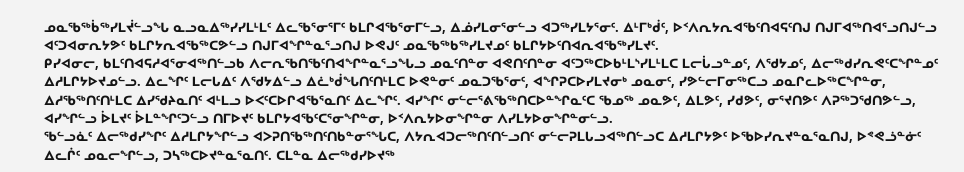ᓄᓇᖃᖅᑳᖅᓯᒪᔫᓪᓗᖓ ᓇᓗᓇᐃᖅᓯᓯᒪᒻᒪᑦ ᐃᓚᖃᕐᓂᕐᒥᑦ ᑲᒪᒋᐊᖃᕐᓂᒥᓪᓗ, ᐃᓅᓯᒪᓂᕐᓂᓪᓗ ᐊᑐᖅᓯᒪᔭᕐᓂᑦ. ᐃᒻᒥᒃᑰᑦ, ᐅᑉᐱᕆᔭᕆᐊᖃᑦᑎᐊᕋᑦᑎᒍ ᑎᒍᒥᐊᖅᑎᐊᕐᓗᑎᒍᓪᓗ ᐊᑦᑐᐊᓂᕆᔭᕗᑦ ᑲᒪᒋᔭᕆᐊᖃᖅᑕᕗᓪᓗ ᑎᒍᒥᐊᖏᓐᓇᕐᓗᑎᒍ ᐅᕙᒍᑦ ᓄᓇᖃᖅᑲᖅᓯᒪᔪᓄᑦ ᑲᒪᒋᔭᐅᑦᑎᐊᕆᐊᖃᖅᓯᒪᔪᑦ.
ᑭᓯᐊᓂᓕ, ᑲᒪᑦᑎᐊᕋᓱᐊᕐᓂᐊᖅᑎᓪᓗᑲ ᐱᓕᕆᖃᑎᖃᑦᑎᐊᖏᓐᓇᕐᓗᖓᓗ ᓄᓇᑦᑎᓐᓂ ᐊᕙᑎᑦᑎᓐᓂ ᐊᑦᑐᖅᑕᐅᑲᒻᒪᔅᓯᒪᒻᒪᑕ ᒪᓕᒑᓗᓐᓄᑦ, ᐱᖁᔭᓄᑦ, ᐃᓕᖅᑯᓯᕆᕙᑦᑕᖏᓐᓄᑦ ᐃᓱᒪᒋᔭᐅᔪᓄᓪᓗ. ᐃᓚᖏᑦ ᒪᓕᒐᐃᑦ ᐱᖁᔭᐃᓪᓗ ᐃᓛᒃᑰᖓᑎᑦᑎᒻᒪᑕ ᐅᕙᓐᓂᑦ ᓄᓇᑐᖃᕐᓂᑦ, ᐊᖏᕈᑕᐅᓯᒪᔪᓂᒃ ᓄᓇᓂᑦ, ᓯᕗᓪᓕᒥᓂᖅᑕᓗ ᓄᓇᒋᓚᐅᖅᑕᖏᓐᓂ, ᐃᓱᖃᖅᑎᑦᑎᒻᒪᑕ ᐃᓯᖁᔨᓇᑎᑦ ᐊᒻᒪᓗ ᐅᐸᑦᑕᐅᒋᐊᖃᕐᓇᑎᑦ ᐃᓚᖏᑦ. ᐊᓯᖏᑦ ᓂᓪᓕᕐᕕᖃᖅᑎᑕᐅᓐᖏᓇᑦᑕ ᖃᓄᖅ ᓄᓇᕗᑦ, ᐃᒪᕗᑦ, ᓯᑯᕗᑦ, ᓂᕐᔪᑎᕗᑦ ᐱᕈᖅᑐᖁᑎᕗᓪᓗ, ᐊᓯᖏᓪᓗ ᐆᒪᔪᑦ ᐆᒪᓐᖏᑦᑐᓪᓗ ᑎᒥᐅᔪᑦ ᑲᒪᒋᔭᐊᖃᑦᑕᕐᓂᖏᓐᓂ, ᐅᑉᐱᕆᔭᐅᓂᖏᓐᓂ ᐱᓯᒪᔭᐅᓂᖏᓐᓂᓪᓗ.
ᖃᓪᓗᓈᑦ ᐃᓕᖅᑯᓯᖏᑦ ᐃᓱᒪᒋᔭᖏᓪᓗ ᐊᐳᕈᑎᖃᖅᑎᑦᑎᑲᓐᓂᕐᖓᑕ, ᐱᔭᕆᐊᑐᓕᖅᑎᑦᑎᓪᓗᑎᑦ ᓂᓪᓕᕈᒪᒐᓗᐊᖅᑎᓪᓗᑕ ᐃᓱᒪᒋᔭᕗᑦ ᐅᖃᐅᓯᕆᔪᓐᓇᕐᓇᑎᒍ, ᐅᕝᕙᓘᓐᓃᑦ ᐃᓚᒌᑦ ᓄᓇᓕᖏᓪᓗ, ᑐᓴᖅᑕᐅᔪᓐᓇᕐᓇᑎᑦ. ᑕᒪᓐᓇ ᐃᓕᖅᑯᓯᐅᔪᖅ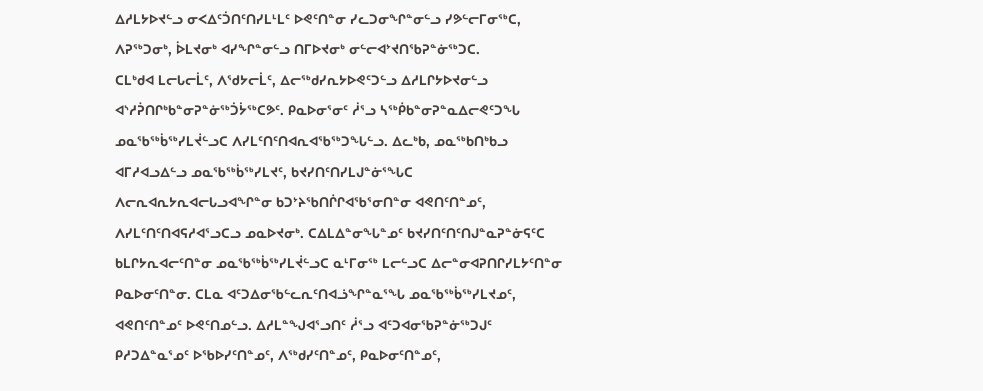ᐃᓱᒪᔭᐅᔪᓪᓗ ᓂᐸᐃᑦᑑᑎᑦᑎᓯᒪᒻᒪᑦ ᐅᕙᑦᑎᓐᓂ ᓯᓚᑐᓂᖏᓐᓂᓪᓗ ᓯᕗᓪᓕᒥᓂᖅᑕ, ᐱᕈᖅᑐᓂᒃ, ᐆᒪᔪᓂᒃ ᐊᓯᖏᓐᓂᓪᓗ ᑎᒥᐅᔪᓂᒃ ᓂᓪᓕᐊᔾᔪᑎᖃᕈᓐᓃᖅᑐᑕ.
ᑕᒪᒃᑯᐊ ᒪᓕᒐᓕᒫᑦ, ᐱᖁᔭᓕᒫᑦ, ᐃᓕᖅᑯᓯᕆᔭᐅᕙᑦᑐᓪᓗ ᐃᓱᒪᒋᔭᐅᔪᓂᓪᓗ ᐊᔅᓱᕉᑎᒋᒃᑲᓐᓂᕈᓐᓃᖅᑑᔮᖅᑕᕗᑦ. ᑭᓇᐅᓂᕐᓂᑦ ᓲᕐᓗ ᓴᖅᑮᑲᓐᓂᕈᓐᓇᐃᓕᕙᑦᑐᖓ ᓄᓇᖃᖅᑳᖅᓯᒪᔫᓪᓗᑕ ᐱᓯᒪᑦᑎᑦᑎᐊᕆᐊᖃᖅᑐᖓᓪᓗ. ᐃᓚᒃᑲ, ᓄᓇᖅᑲᑎᒃᑲᓗ ᐊᒥᓱᐊᓗᐃᓪᓗ ᓄᓇᖃᖅᑳᖅᓯᒪᔪᑦ, ᑲᔪᓯᑎᑦᑎᓯᒪᒍᓐᓃᕐᖓᑕ ᐱᓕᕆᐊᕆᔭᕆᐊᓕᒐᓗᐊᖏᓐᓂ ᑲᑐᔾᔨᖃᑎᒌᒋᐊᖃᕐᓂᑎᓐᓂ ᐊᕙᑎᑦᑎᓐᓄᑦ, ᐱᓯᒪᑦᑎᑦᑎᐊᕋᓱᐊᕐᓗᑕᓗ ᓄᓇᐅᔪᓂᒃ. ᑕᐃᒪᐃᓐᓂᖓᓐᓄᑦ ᑲᔪᓯᑎᑦᑎᑦᑎᒍᓐᓇᕈᓐᓃᕋᑦᑕ ᑲᒪᒋᔭᕆᐊᓕᑦᑎᓐᓂ ᓄᓇᖃᖅᑳᖅᓯᒪᔫᓪᓗᑕ ᓇᒻᒥᓂᖅ ᒪᓕᓪᓗᑕ ᐃᓕᓐᓂᐊᕈᑎᒋᓯᒪᔭᑦᑎᓐᓂ ᑭᓇᐅᓂᑦᑎᓐᓂ. ᑕᒪᓇ ᐊᑦᑐᐃᓂᖃᓪᓚᕆᑦᑎᐊᓘᖏᓐᓇᕐᖓ ᓄᓇᖃᖅᑳᖅᓯᒪᔪᓄᑦ, ᐊᕙᑎᑦᑎᓐᓄᑦ ᐅᕙᑦᑎᓄᓪᓗ. ᐃᓱᒪᓐᖑᐊᕐᓗᑎᑦ ᓲᕐᓗ ᐊᑦᑐᐊᓂᖃᕈᓐᓃᖅᑐᒍᑦ ᑭᓱᑐᐃᓐᓇᕐᓄᑦ ᐅᖃᐅᓯᑦᑎᓐᓄᑦ, ᐱᖅᑯᓯᑦᑎᓐᓄᑦ, ᑭᓇᐅᓂᑦᑎᓐᓄᑦ,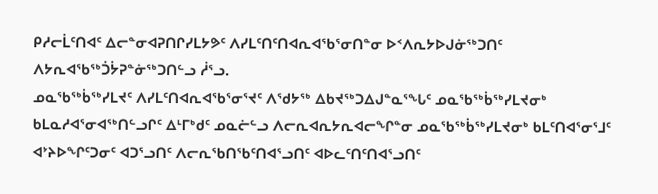ᑭᓱᓕᒫᑦᑎᐊᑦ ᐃᓕᓐᓂᐊᕈᑎᒋᓯᒪᔭᕗᑦ ᐱᓯᒪᑦᑎᑦᑎᐊᕆᐊᖃᕐᓂᑎᓐᓂ ᐅᑉᐱᕆᔭᐅᒍᓃᖅᑐᑎᑦ ᐱᔭᕆᐊᖃᖅᑑᔮᕈᓐᓃᖅᑐᑎᓪᓗ ᓲᕐᓗ.
ᓄᓇᖃᖅᑳᖅᓯᒪᔪᑦ ᐱᓯᒪᑦᑎᐊᕆᐊᖃᕐᓂᕐᔪᑦ ᐱᖁᔭᖅ ᐃᑲᔪᖅᑐᐃᒍᓐᓇᕐᖓᑦ ᓄᓇᖃᖅᑳᖅᓯᒪᔪᓂᒃ ᑲᒪᓇᓱᐊᕐᓂᐊᖅᑎᓪᓗᒋᑦ ᐃᒻᒥᒃᑯᑦ ᓄᓇᓖᓪᓗ ᐱᓕᕆᐊᕆᔭᕆᐊᓕᖏᓐᓂ ᓄᓇᖃᖅᑳᖅᓯᒪᔪᓂᒃ ᑲᒪᑦᑎᐊᕐᓂᕐᒧᑦ ᐊᔾᔨᐅᖏᑦᑐᓂᑦ ᐊᑐᕐᓗᑎᑦ ᐱᓕᕆᖃᑎᖃᑦᑎᐊᕐᓗᑎᑦ ᐊᐅᓚᑦᑎᑦᑎᐊᕐᓗᑎᑦ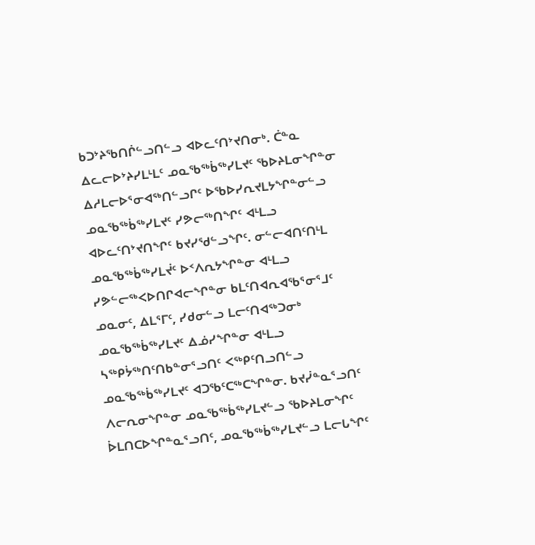ᑲᑐᔾᔨᖃᑎᒌᓪᓗᑎᓪᓗ ᐊᐅᓚᑦᑎᔾᔪᑎᓂᒃ. ᑖᓐᓇ ᐃᓚᓕᐅᔾᔨᓯᒪᒻᒪᑦ ᓄᓇᖃᖅᑳᖅᓯᒪᔪᑦ ᖃᐅᔨᒪᓂᖏᓐᓂ ᐃᓱᒪᓕᐅᕐᓂᐊᖅᑎᓪᓗᒋᑦ ᐅᖃᐅᓯᕆᔪᒪᔭᖏᓐᓂᓪᓗ ᓄᓇᖃᖅᑳᖅᓯᒪᔪᑦ ᓯᕗᓕᖅᑎᖏᑦ ᐊᒻᒪᓗ ᐊᐅᓚᑦᑎᔾᔪᑎᖏᑦ ᑲᔪᓯᖁᓪᓗᖏᑦ. ᓂᓪᓕᐊᑎᑦᑎᒻᒪ ᓄᓇᖃᖅᑳᖅᓯᒪᔫᑦ ᐅᑉᐱᕆᔭᖏᓐᓂ ᐊᒻᒪᓗ ᓯᕗᓪᓕᖅᐸᐅᑎᒋᐊᓕᖏᓐᓂ ᑲᒪᑦᑎᐊᕆᐊᖃᕐᓂᕐᒧᑦ ᓄᓇᓂᑦ, ᐃᒪᕐᒥᑦ, ᓯᑯᓂᓪᓗ ᒪᓕᑦᑎᐊᖅᑐᓂᒃ ᓄᓇᖃᖅᑳᖅᓯᒪᔪᑦ ᐃᓅᓯᖏᓐᓂ ᐊᒻᒪᓗ ᓴᖅᑭᔮᖅᑎᑦᑎᑲᓐᓂᕐᓗᑎᑦ ᐸᖅᑭᑦᑎᓗᑎᓪᓗ ᓄᓇᖃᖅᑳᖅᓯᒪᔪᑦ ᐊᑐᖃᑦᑕᖅᑕᖏᓐᓂ. ᑲᔪᓰᓐᓇᕐᓗᑎᑦ ᐱᓕᕆᓂᖏᓐᓂ ᓄᓇᖃᖅᑳᖅᓯᒪᔪᓪᓗ ᖃᐅᔨᒪᓂᖏᑦ ᐆᒪᑎᑕᐅᖏᓐᓇᕐᓗᑎᑦ, ᓄᓇᖃᖅᑳᖅᓯᒪᔪᓪᓗ ᒪᓕᒐᖏᑦ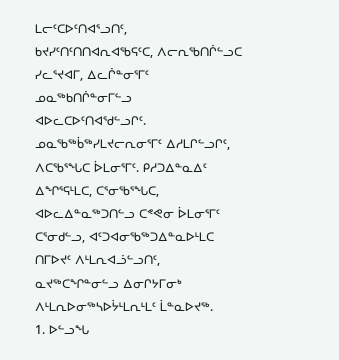ᒪᓕᑦᑕᐅᑦᑎᐊᕐᓗᑎᑦ, ᑲᔪᓯᑦᑎᑦᑎᑎᐊᕆᐊᖃᕋᑦᑕ, ᐱᓕᕆᖃᑎᒌᓪᓗᑕ ᓯᓚᕐᔪᐊᒥ, ᐃᓚᒌᓐᓂᕐᒥᑦ ᓄᓇᖅᑲᑎᒌᓐᓂᒥᓪᓗ ᐊᐅᓚᑕᐅᑦᑎᐊᖁᓪᓗᒋᑦ.
ᓄᓇᖃᖅᑳᖅᓯᒪᔪᓕᕆᓂᕐᒥᑦ ᐃᓱᒪᒋᓪᓗᒋᑦ, ᐱᑕᖃᕐᖓᑕ ᐆᒪᓂᕐᒥᑦ. ᑭᓱᑐᐃᓐᓇᐃᑦ ᐃᖏᕐᕋᒻᒪᑕ, ᑕᕐᓂᖃᕐᖓᑕ, ᐊᐅᓚᐃᓐᓇᖅᑐᑎᓪᓗ ᑕᕝᕙᓂ ᐆᒪᓂᕐᒥᑦ ᑕᕐᓂᑯᓪᓗ, ᐊᑦᑐᐊᓂᖃᖅᑐᐃᓐᓇᐅᒻᒪᑕ ᑎᒥᐅᔪᑦ ᐱᒻᒪᕆᐊᓘᓪᓗᑎᑦ, ᓇᔪᖅᑕᖏᓐᓂᓪᓗ ᐃᓂᒋᔭᒥᓂᒃ ᐱᒻᒪᕆᐅᓂᖅᓴᐅᔮᒻᒪᕆᒻᒪᑦ ᒫᓐᓇᐅᔪᖅ.
1. ᐅᓪᓗᖓ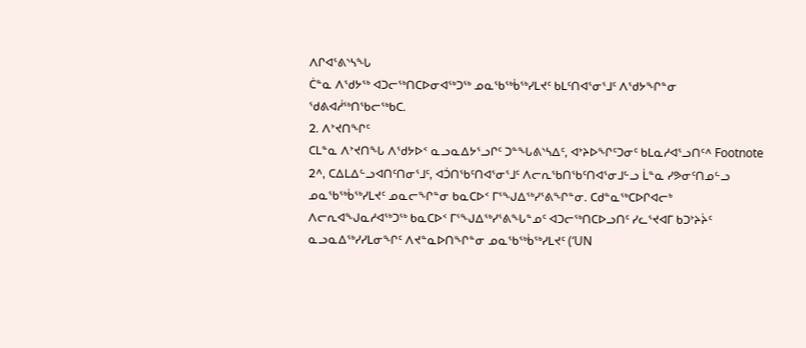ᐱᒋᐊᕐᕕᔅᓴᖓ
ᑖᓐᓇ ᐱᖁᔭᖅ ᐊᑐᓕᖅᑎᑕᐅᓂᐊᖅᑐᖅ ᓄᓇᖃᖅᑳᖅᓯᒪᔪᑦ ᑲᒪᑦᑎᐊᕐᓂᕐᒧᑦ ᐱᖁᔭᖏᓐᓂ ᖁᕕᐊᓲᖅᑎᖃᓕᖅᑲᑕ.
2. ᐱᔾᔪᑎᖏᑦ
ᑕᒪᓐᓇ ᐱᔾᔪᑎᖓ ᐱᖁᔭᐅᑉ ᓇᓗᓇᐃᔭᕐᓗᒋᑦ ᑐᓐᖓᕕᔅᓴᐃᑦ, ᐊᔾᔨᐅᖏᑦᑐᓂᑦ ᑲᒪᓇᓱᐊᕐᓗᑎᑦ^ Footnote 2^, ᑕᐃᒪᐃᓪᓗᐊᑎᑦᑎᓂᕐᒧᑦ, ᐊᑑᑎᖃᑦᑎᐊᕐᓂᕐᒧᑦ ᐱᓕᕆᖃᑎᖃᑦᑎᐊᕐᓂᒧᓪᓗ ᒫᓐᓇ ᓯᕗᓂᑦᑎᓄᓪᓗ ᓄᓇᖃᖅᑳᖅᓯᒪᔪᑦ ᓄᓇᓕᖏᓐᓂ ᑲᓇᑕᐅᑉ ᒥᕐᖑᐃᖅᓯᕐᕕᖏᓐᓂ. ᑕᑯᓐᓇᖅᑕᐅᒋᐊᓕᒃ ᐱᓕᕆᐊᖑᓇᓱᐊᖅᑐᖅ ᑲᓇᑕᐅᑉ ᒥᕐᖑᐃᖅᓯᕐᕕᖓᓐᓄᑦ ᐊᑐᓕᖅᑎᑕᐅᓗᑎᑦ ᓯᓚᕐᔪᐊᒥ ᑲᑐᔾᔨᔩᑦ ᓇᓗᓇᐃᖅᓯᓯᒪᓂᖏᑦ ᐱᔪᓐᓇᐅᑎᖏᓐᓂ ᓄᓇᖃᖅᑳᖅᓯᒪᔪᑦ (‘UN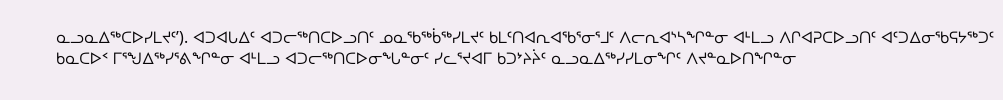ᓇᓗᓇᐃᖅᑕᐅᓯᒪᔪᑦ’). ᐊᑐᐊᒐᐃᑦ ᐊᑐᓕᖅᑎᑕᐅᓗᑎᑦ ᓄᓇᖃᖅᑳᖅᓯᒪᔪᑦ ᑲᒪᑦᑎᐊᕆᐊᖃᕐᓂᕐᒧᑦ ᐱᓕᕆᐊᔅᓴᖏᓐᓂ ᐊᒻᒪᓗ ᐱᒋᐊᕈᑕᐅᓗᑎᑦ ᐊᑦᑐᐃᓂᖃᕋᔭᖅᑐᑦ ᑲᓇᑕᐅᑉ ᒥᕐᖑᐃᖅᓯᕐᕕᖏᓐᓂ ᐊᒻᒪᓗ ᐊᑐᓕᖅᑎᑕᐅᓂᖓᓐᓂᑦ ᓯᓚᕐᔪᐊᒥ ᑲᑐᔾᔨᔩᑦ ᓇᓗᓇᐃᖅᓯᓯᒪᓂᖏᑦ ᐱᔪᓐᓇᐅᑎᖏᓐᓂ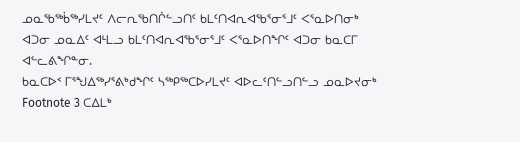ᓄᓇᖃᖅᑳᖅᓯᒪᔪᑦ ᐱᓕᕆᖃᑎᒌᓪᓗᑎᑦ ᑲᒪᑦᑎᐊᕆᐊᖃᕐᓂᕐᒧᑦ ᐸᕐᓇᐅᑎᓂᒃ ᐊᑐᓂ ᓄᓇᐃᑦ ᐊᒻᒪᓗ ᑲᒪᑦᑎᐊᕆᐊᖃᕐᓂᕐᒧᑦ ᐸᕐᓇᐅᑎᖏᑦ ᐊᑐᓂ ᑲᓇᑕᒥ ᐊᓪᓚᕕᖏᓐᓂ.
ᑲᓇᑕᐅᑉ ᒥᕐᖑᐃᖅᓯᕐᕕᒃᑯᖏᑦ ᓴᖅᑭᖅᑕᐅᓯᒪᔪᑦ ᐊᐅᓚᑦᑎᓪᓗᑎᓪᓗ ᓄᓇᐅᔪᓂᒃ Footnote 3 ᑕᐃᒪᒃ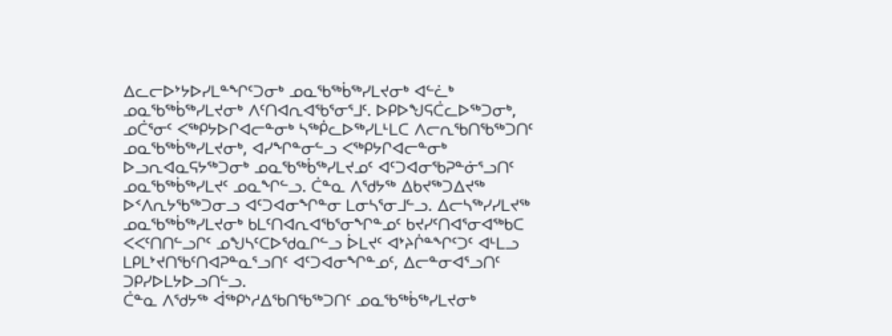ᐃᓚᓕᐅᔾᔭᐅᓯᒪᓐᖏᑦᑐᓂᒃ ᓄᓇᖃᖅᑳᖅᓯᒪᔪᓂᒃ ᐊᓪᓛᒃ ᓄᓇᖃᖅᑳᖅᓯᒪᔪᓂᒃ ᐱᑦᑎᐊᕆᐊᖃᕐᓂᕐᒧᑦ. ᐅᑭᐅᖑᕋᑖᓚᐅᖅᑐᓂᒃ, ᓄᑖᕐᓂᑦ ᐸᖅᑭᔭᐅᒋᐊᓕᓐᓂᒃ ᓴᖅᑮᓚᐅᖅᓯᒪᒻᒪᑕ ᐱᓕᕆᖃᑎᖃᖅᑐᑎᑦ ᓄᓇᖃᖅᑳᖅᓯᒪᔪᓂᒃ, ᐊᓯᖏᓐᓂᓪᓗ ᐸᖅᑭᔭᒋᐊᓕᓐᓂᒃ ᐅᓗᕆᐊᓇᕋᔭᖅᑐᓂᒃ ᓄᓇᖃᖅᑳᖅᓯᒪᔪᓄᑦ ᐊᑦᑐᐊᓂᖃᕈᓐᓃᕐᓗᑎᑦ ᓄᓇᖃᖅᑳᖅᓯᒪᔪᑦ ᓄᓇᖏᓪᓗ. ᑖᓐᓇ ᐱᖁᔭᖅ ᐃᑲᔪᖅᑐᐃᔪᖅ ᐅᑉᐱᕆᔭᖃᖅᑐᓂᓗ ᐊᑦᑐᐊᓂᖏᓐᓂ ᒪᓂᓴᕐᓂᒧᓪᓗ. ᐃᓕᓴᖅᓯᓯᒪᔪᖅ ᓄᓇᖃᖅᑳᖅᓯᒪᔪᓂᒃ ᑲᒪᑦᑎᐊᕆᐊᖃᕐᓂᖏᓐᓄᑦ ᑲᔪᓯᑦᑎᐊᕐᓂᐊᖅᑲᑕ ᐸᐸᑦᑎᑎᓪᓗᒋᑦ ᓄᖑᓴᑦᑕᐅᖁᓇᒋᓪᓗ ᐆᒪᔪᑦ ᐊᔾᔨᒌᓐᖏᑦᑐᑦ ᐊᒻᒪᓗ ᒪᑭᒪᔾᔪᑎᖃᑦᑎᐊᕈᓐᓇᕐᓗᑎᑦ ᐊᑦᑐᐊᓂᖏᓐᓄᑦ, ᐃᓕᓐᓂᐊᕐᓗᑎᑦ ᑐᑭᓯᐅᒪᔭᐅᓗᑎᓪᓗ.
ᑖᓐᓇ ᐱᖁᔭᖅ ᐋᖅᑭᔅᓱᐃᖃᑎᖃᖅᑐᑎᑦ ᓄᓇᖃᖅᑳᖅᓯᒪᔪᓂᒃ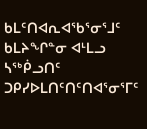ᑲᒪᑦᑎᐊᕆᐊᖃᕐᓂᕐᒧᑦ ᑲᒪᔨᖏᓐᓂ ᐊᒻᒪᓗ ᓴᖅᑮᓗᑎᑦ ᑐᑭᓯᐅᒪᑎᑦᑎᑦᑎᐊᕐᓂᕐᒥᑦ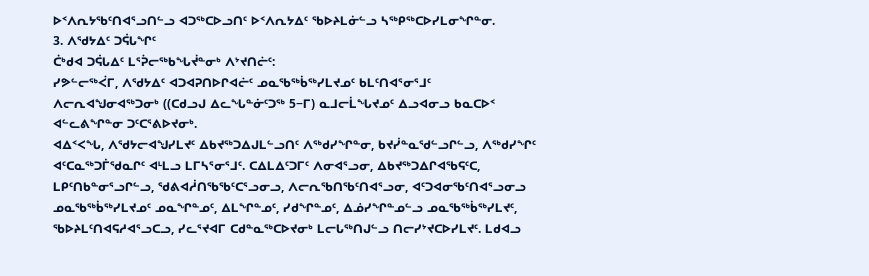ᐅᑉᐱᕆᔭᖃᑦᑎᐊᕐᓗᑎᓪᓗ ᐊᑐᖅᑕᐅᓗᑎᑦ ᐅᑉᐱᕆᔭᐃᑦ ᖃᐅᔨᒪᓃᓪᓗ ᓴᖅᑭᖅᑕᐅᓯᒪᓂᖏᓐᓂ.
3. ᐱᖁᔭᐃᑦ ᑐᕌᒐᖏᑦ
ᑖᒃᑯᐊ ᑐᕌᒐᐃᑦ ᒪᕐᕉᓕᖅᑲᖓᔫᓐᓂᒃ ᐱᔾᔪᑎᓖᑦ:
ᓯᕗᓪᓕᖅᐹᒥ, ᐱᖁᔭᐃᑦ ᐊᑐᐊᕈᑎᐅᒋᐊᓖᑦ ᓄᓇᖃᖅᑳᖅᓯᒪᔪᓄᑦ ᑲᒪᑦᑎᐊᕐᓂᕐᒧᑦ ᐱᓕᕆᐊᖑᓂᐊᖅᑐᓂᒃ ((ᑕᑯᓗᒍ ᐃᓚᖓᓐᓃᑦᑐᖅ 5−ᒥ) ᓇᒧᓕᒫᖓᔪᓄᑦ ᐃᓗᐊᓂᓗ ᑲᓇᑕᐅᑉ ᐊᓪᓚᕕᖏᓐᓂ ᑐᑦᑕᕐᕕᐅᔪᓂᒃ.
ᐊᐃᑉᐸᖓ, ᐱᖁᔭᓕᐊᖑᓯᒪᔪᑦ ᐃᑲᔪᖅᑐᐃᒍᒪᓪᓗᑎᑦ ᐱᖅᑯᓯᖏᓐᓂ, ᑲᔪᓰᓐᓇᖁᓪᓗᒋᓪᓗ, ᐱᖅᑯᓯᖏᑦ ᐊᑦᑕᓇᖅᑐᒦᖁᓇᒋᑦ ᐊᒻᒪᓗ ᒪᒥᓴᕐᓂᕐᒧᑦ. ᑕᐃᒪᐃᑦᑐᒥᑦ ᐱᓂᐊᕐᓗᓂ, ᐃᑲᔪᖅᑐᐃᒋᐊᖃᕋᑦᑕ, ᒪᑭᑦᑎᑲᓐᓂᕐᓗᒋᓪᓗ, ᖁᕕᐊᓲᑎᖃᖃᑦᑕᕐᓗᓂᓗ, ᐱᓕᕆᖃᑎᖃᑦᑎᐊᕐᓗᓂ, ᐊᑦᑐᐊᓂᖃᑦᑎᐊᕐᓗᓂᓗ ᓄᓇᖃᖅᑳᖅᓯᒪᔪᓄᑦ ᓄᓇᖏᓐᓄᑦ, ᐃᒪᖏᓐᓄᑦ, ᓯᑯᖏᓐᓄᑦ, ᐃᓅᓯᖏᓐᓄᓪᓗ ᓄᓇᖃᖅᑳᖅᓯᒪᔪᑦ, ᖃᐅᔨᒪᑦᑎᐊᕋᓱᐊᕐᓗᑕᓗ, ᓯᓚᕐᔪᐊᒥ ᑕᑯᓐᓇᖅᑕᐅᔪᓂᒃ ᒪᓕᒐᖅᑎᒍᓪᓗ ᑎᓕᓯᔾᔪᑕᐅᓯᒪᔪᑦ. ᒪᑯᐊᓗ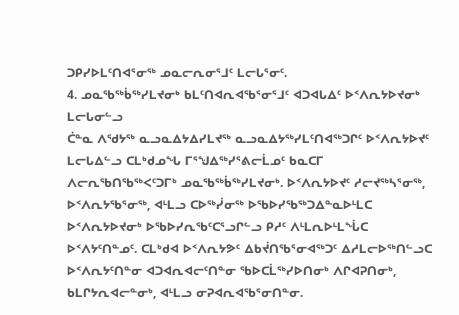ᑐᑭᓯᐅᒪᑦᑎᐊᕐᓂᖅ ᓄᓇᓕᕆᓂᕐᒧᑦ ᒪᓕᒐᕐᓂᑦ.
4. ᓄᓇᖃᖅᑳᖅᓯᒪᔪᓂᒃ ᑲᒪᑦᑎᐊᕆᐊᖃᕐᓂᕐᒧᑦ ᐊᑐᐊᒐᐃᑦ ᐅᑉᐱᕆᔭᐅᔪᓂᒃ ᒪᓕᒐᓂᓪᓗ
ᑖᓐᓇ ᐱᖁᔭᖅ ᓇᓗᓇᐃᔭᐃᓯᒪᔪᖅ ᓇᓗᓇᐃᔭᖅᓯᒪᑦᑎᐊᖅᑐᒋᑦ ᐅᑉᐱᕆᔭᐅᔪᑦ ᒪᓕᒐᐃᓪᓗ ᑕᒪᒃᑯᓄᖓ ᒥᕐᖑᐃᖅᓯᕐᕕᓕᒫᓄᑦ ᑲᓇᑕᒥ ᐱᓕᕆᖃᑎᖃᖅᐸᑦᑐᒥᒃ ᓄᓇᖃᖅᑳᖅᓯᒪᔪᓂᒃ. ᐅᑉᐱᕆᔭᐅᔪᑦ ᓱᓕᔪᖅᓴᕐᓂᖅ, ᐅᑉᐱᕆᔭᖃᕐᓂᖅ, ᐊᒻᒪᓗ ᑕᐅᖅᓰᓂᖅ ᐅᖃᐅᓯᖃᖅᑐᐃᓐᓇᐅᒻᒪᑕ ᐅᑉᐱᕆᔭᐅᔪᓂᒃ ᐅᖃᐅᓯᕆᖃᑦᑕᕐᓗᒋᓪᓗ ᑭᓱᑦ ᐱᒻᒪᕆᐅᒻᒪᖔᑕ ᐅᑉᐱᔭᑦᑎᓐᓄᑦ. ᑕᒪᒃᑯᐊ ᐅᑉᐱᕆᔭᕗᑦ ᐃᑲᔫᑎᖃᕐᓂᐊᖅᑐᑦ ᐃᓱᒪᓕᐅᖅᑎᓪᓗᑕ ᐅᑉᐱᕆᔭᑦᑎᓐᓂ ᐊᑐᐊᕆᐊᓕᑦᑎᓐᓂ ᖃᐅᑕᒫᖅᓯᐅᑎᓂᒃ ᐱᒋᐊᕈᑎᓂᒃ, ᑲᒪᒋᔭᕆᐊᓕᓐᓂᒃ, ᐊᒻᒪᓗ ᓂᕈᐊᕆᐊᖃᕐᓂᑎᓐᓂ.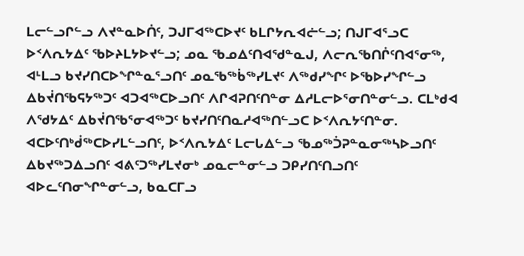ᒪᓕᓪᓗᒋᓪᓗ ᐱᔪᓐᓇᐅᑏᑦ, ᑐᒍᒥᐊᖅᑕᐅᔪᑦ ᑲᒪᒋᔭᕆᐊᓖᓪᓗ; ᑎᒍᒥᐊᕐᓗᑕ ᐅᑉᐱᕆᔭᐃᑦ ᖃᐅᔨᒪᔭᐅᔪᓪᓗ; ᓄᓇ ᖃᓄᐃᑦᑎᐊᖁᓐᓇᒍ, ᐱᓕᕆᖃᑎᒌᑦᑎᐊᕐᓂᖅ, ᐊᒻᒪᓗ ᑲᔪᓯᑎᑕᐅᖏᓐᓇᕐᓗᑎᑦ ᓄᓇᖃᖅᑳᖅᓯᒪᔪᑦ ᐱᖅᑯᓯᖏᑦ ᐅᖃᐅᓯᖏᓪᓗ ᐃᑲᔫᑎᖃᕋᔭᖅᑐᑦ ᐊᑐᐊᖅᑕᐅᓗᑎᑦ ᐱᒋᐊᕈᑎᑦᑎᓐᓂ ᐃᓱᒪᓕᐅᕐᓂᑎᓐᓂᓪᓗ. ᑕᒪᒃᑯᐊ ᐱᖁᔭᐃᑦ ᐃᑲᔫᑎᖃᕐᓂᐊᖅᑐᑦ ᑲᔪᓯᑎᑦᑎᓇᓱᐊᖅᑎᓪᓗᑕ ᐅᑉᐱᕆᔭᑦᑎᓐᓂ.
ᐊᑕᐅᑦᑎᒃᑰᖅᑕᐅᓯᒪᓪᓗᑎᑦ, ᐅᑉᐱᕆᔭᐃᑦ ᒪᓕᒐᐃᓪᓗ ᖃᓄᖅᑑᕈᓐᓇᓂᖅᓴᐅᓗᑎᑦ ᐃᑲᔪᖅᑐᐃᓗᑎᑦ ᐊᕕᑦᑐᖅᓯᒪᔪᓂᒃ ᓄᓇᓕᓐᓂᓪᓗ ᑐᑭᓯᑎᑦᑎᓗᑎᑦ ᐊᐅᓚᑦᑎᓂᖏᓐᓂᓪᓗ, ᑲᓇᑕᒥᓗ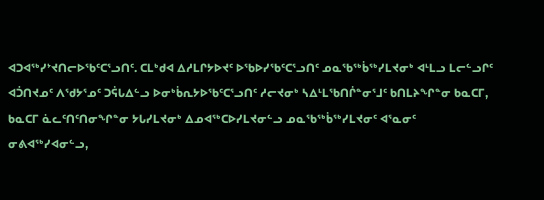ᐊᑐᐊᖅᓯᔾᔪᑎᓕᐅᖃᑦᑕᕐᓗᑎᑦ. ᑕᒪᒃᑯᐊ ᐃᓱᒪᒋᔭᐅᔪᑦ ᐅᖃᐅᓯᖃᑦᑕᕐᓗᑎᑦ ᓄᓇᖃᖅᑳᖅᓯᒪᔪᓂᒃ ᐊᒻᒪᓗ ᒪᓕᓪᓗᒋᑦ ᐊᑑᑎᔪᓄᑦ ᐱᖁᔭᕐᓄᑦ ᑐᕌᒐᐃᓪᓗ ᐅᓂᒃᑳᕆᔭᐅᖃᑦᑕᕐᓗᑎᑦ ᓱᓕᔪᓂᒃ ᓴᐃᒻᒪᖃᑎᒌᓐᓂᕐᒧᑦ ᑲᑎᒪᔨᖏᓐᓂ ᑲᓇᑕᒥ, ᑲᓇᑕᒥ ᓈᓚᑦᑎᑦᑎᓂᖏᓐᓂ ᔭᒐᓯᒪᔪᓂᒃ ᐃᓄᐊᖅᑕᐅᓯᒪᔪᓂᓪᓗ ᓄᓇᖃᖅᑳᖅᓯᒪᔪᓂᑦ ᐊᕐᓇᓂᑦ ᓂᕕᐊᖅᓯᐊᓂᓪᓗ,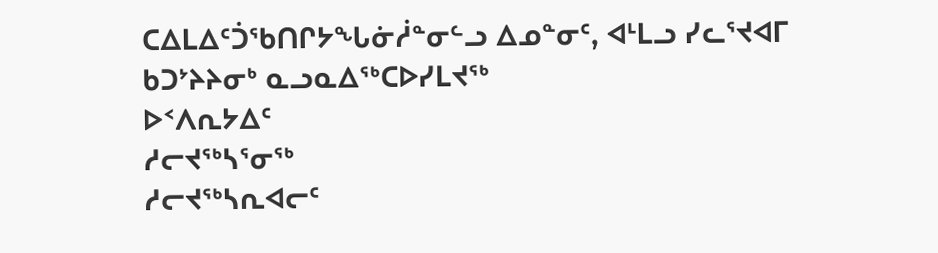ᑕᐃᒪᐃᑦᑑᖃᑎᒋᔭᖓᓃᓲᓐᓂᓪᓗ ᐃᓄᓐᓂᑦ, ᐊᒻᒪᓗ ᓯᓚᕐᔪᐊᒥ ᑲᑐᔾᔨᔨᓂᒃ ᓇᓗᓇᐃᖅᑕᐅᓯᒪᔪᖅ
ᐅᑉᐱᕆᔭᐃᑦ
ᓱᓕᔪᖅᓴᕐᓂᖅ
ᓱᓕᔪᖅᓴᕆᐊᓕᑦ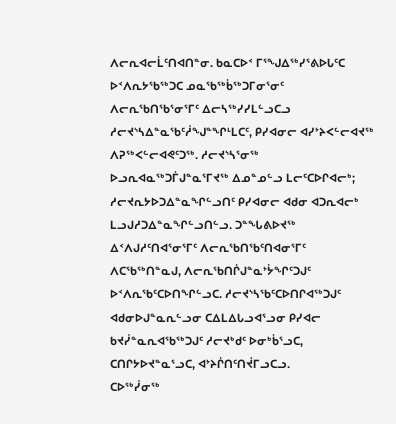ᐱᓕᕆᐊᓕᒫᑦᑎᐊᑎᓐᓂ. ᑲᓇᑕᐅᑉ ᒥᕐᖑᐃᖅᓯᕐᕕᐅᒐᑦᑕ ᐅᑉᐱᕆᔭᖃᖅᑐᑕ ᓄᓇᖃᖅᑳᖅᑐᒥᓂᕐᓂᑦ ᐱᓕᕆᖃᑎᖃᕐᓂᕐᒥᑦ ᐃᓕᓴᖅᓯᓯᒪᓪᓗᑕᓗ ᓱᓕᔪᔅᓴᐃᓐᓇᖃᑦᓲᖑᓐᖏᒻᒪᑕᑦ, ᑭᓯᐊᓂᓕ ᐊᓯᔾᔨᐸᓪᓕᐊᔪᖅ ᐱᕈᖅᐸᓪᓕᐊᕙᑦᑐᖅ. ᓱᓕᔪᔅᓴᕐᓂᖅ ᐅᓗᕆᐊᓇᖅᑐᒦᒍᓐᓇᕐᒥᔪᖅ ᐃᓄᓐᓄᓪᓗ ᒪᓕᑦᑕᐅᒋᐊᓕᒃ; ᓱᓕᔪᕆᔭᐅᑐᐃᓐᓇᖏᓪᓗᑎᑦ ᑭᓯᐊᓂᓕ ᐊᑯᓂ ᐊᑐᕆᐊᓕᒃ ᒪᓗᒍᓱᑐᐃᓐᓇᖏᓪᓗᑎᓪᓗ. ᑐᓐᖓᕕᐅᔪᖅ ᐃᑉᐱᒍᓱᑦᑎᐊᕐᓂᕐᒥᑦ ᐱᓕᕆᖃᑎᖃᑦᑎᐊᓂᕐᒥᑦ ᐱᑕᖃᖅᑎᓐᓇᒍ, ᐱᓕᕆᖃᑎᒌᒍᓐᓇᔾᔮᖏᑦᑐᒍᑦ ᐅᑉᐱᕆᖃᑦᑕᐅᑎᖏᓪᓗᑕ. ᓱᓕᔪᔅᓴᖃᑦᑕᐅᑎᒋᐊᖅᑐᒍᑦ ᐊᑯᓂᐅᒍᓐᓇᕆᓪᓗᓂ ᑕᐃᒪᐃᒐᓗᐊᕐᓗᓂ ᑭᓯᐊᓕ ᑲᔪᓰᓐᓇᕆᐊᖃᖅᑐᒍᑦ ᓱᓕᔪᒃᑯᑦ ᐅᓂᒃᑳᕐᓗᑕ, ᑕᑎᒋᔭᐅᔪᓐᓇᕐᓗᑕ, ᐊᔾᔨᒌᑎᑦᑎᔫᒥᓗᑕᓗ.
ᑕᐅᖅᓰᓂᖅ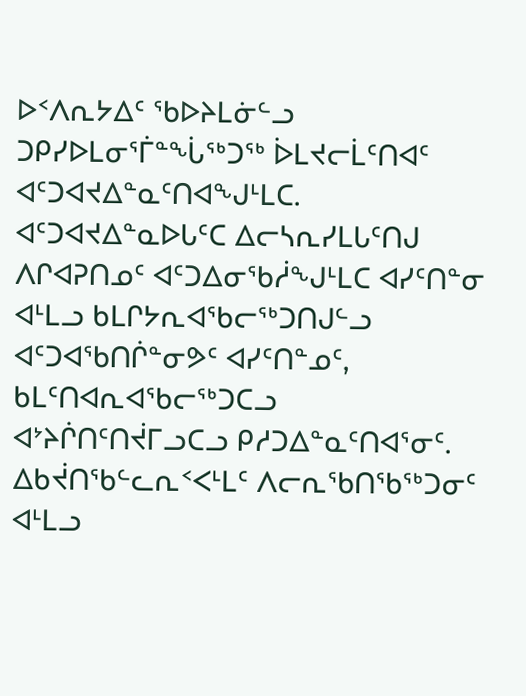ᐅᑉᐱᕆᔭᐃᑦ ᖃᐅᔨᒪᓃᓪᓗ ᑐᑭᓯᐅᒪᓂᕐᒦᓐᖔᖅᑐᖅ ᐆᒪᔪᓕᒫᑦᑎᐊᑦ ᐊᑦᑐᐊᔪᐃᓐᓇᑦᑎᐊᖑᒻᒪᑕ. ᐊᑦᑐᐊᔪᐃᓐᓇᐅᒐᑦᑕ ᐃᓕᓴᕆᓯᒪᒐᑦᑎᒍ ᐱᒋᐊᕈᑎᓄᑦ ᐊᑦᑐᐃᓂᖃᓲᖑᒻᒪᑕ ᐊᓯᑦᑎᓐᓂ ᐊᒻᒪᓗ ᑲᒪᒋᔭᕆᐊᖃᓕᖅᑐᑎᒍᓪᓗ ᐊᑦᑐᐊᖃᑎᒌᓐᓂᕗᑦ ᐊᓯᑦᑎᓐᓄᑦ, ᑲᒪᑦᑎᐊᕆᐊᖃᓕᖅᑐᑕᓗ ᐊᔾᔨᒌᑎᑦᑎᔫᒥᓗᑕᓗ ᑭᓱᑐᐃᓐᓇᑦᑎᐊᕐᓂᑦ. ᐃᑲᔫᑎᖃᓪᓚᕆᑉᐸᒻᒪᑦ ᐱᓕᕆᖃᑎᖃᖅᑐᓂᑦ ᐊᒻᒪᓗ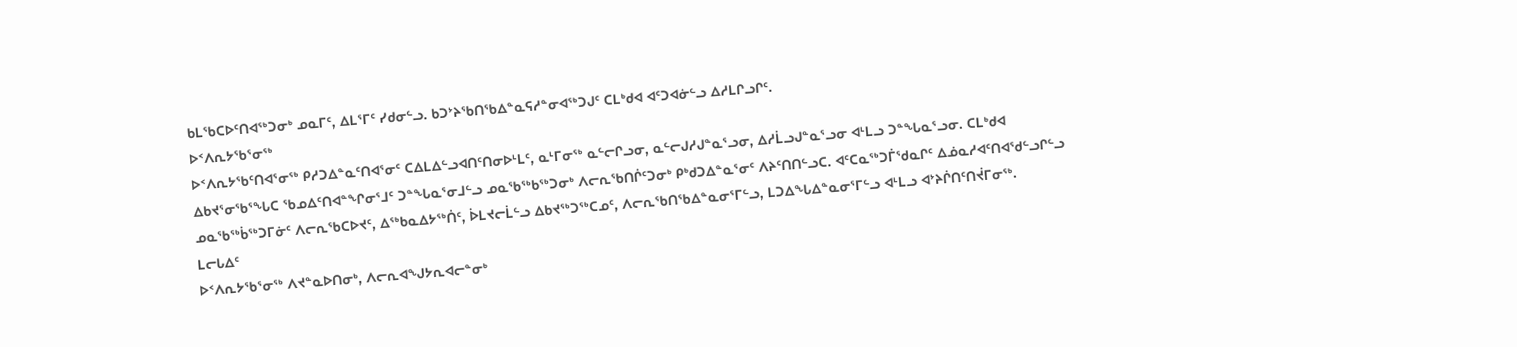ᑲᒪᖃᑕᐅᑦᑎᐊᖅᑐᓂᒃ ᓄᓇᒥᑦ, ᐃᒪᕐᒥᑦ ᓯᑯᓂᓪᓗ. ᑲᑐᔾᔨᖃᑎᖃᐃᓐᓇᕋᓱᓐᓂᐊᖅᑐᒍᑦ ᑕᒪᒃᑯᐊ ᐊᑦᑐᐊᓃᓪᓗ ᐃᓱᒪᒋᓗᒋᑦ.
ᐅᑉᐱᕆᔭᖃᕐᓂᖅ
ᐅᑉᐱᕆᔭᖃᑦᑎᐊᕐᓂᖅ ᑭᓱᑐᐃᓐᓇᑦᑎᐊᕐᓂᑦ ᑕᐃᒪᐃᓪᓗᐊᑎᑦᑎᓂᐅᒻᒪᑦ, ᓇᒻᒥᓂᖅ ᓇᓪᓕᒋᓗᓂ, ᓇᓪᓕᒍᓱᒍᓐᓇᕐᓗᓂ, ᐃᓱᒫᓗᒍᓐᓇᕐᓗᓂ ᐊᒻᒪᓗ ᑐᓐᖓᓇᕐᓗᓂ. ᑕᒪᒃᑯᐊ ᐃᑲᔪᕐᓂᖃᕐᖓᑕ ᖃᓄᐃᑦᑎᐊᓐᖏᓂᕐᒧᑦ ᑐᓐᖓᓇᕐᓂᒧᓪᓗ ᓄᓇᖃᖅᑲᖅᑐᓂᒃ ᐱᓕᕆᖃᑎᒌᑦᑐᓂᒃ ᑭᒃᑯᑐᐃᓐᓇᕐᓂᑦ ᐱᔨᑦᑎᑎᓪᓗᑕ. ᐊᑦᑕᓇᖅᑐᒦᖁᓇᒋᑦ ᐃᓅᓇᓱᐊᑦᑎᐊᖁᓪᓗᒋᓪᓗ ᓄᓇᖃᖅᑳᖅᑐᒥᓃᑦ ᐱᓕᕆᖃᑕᐅᔪᑦ, ᐃᖅᑲᓇᐃᔭᖅᑏᑦ, ᐆᒪᔪᓕᒫᓪᓗ ᐃᑲᔪᖅᑐᖅᑕᓄᑦ, ᐱᓕᕆᖃᑎᖃᐃᓐᓇᓂᕐᒥᓪᓗ, ᒪᑐᐃᖓᐃᓐᓇᓂᕐᒥᓪᓗ ᐊᒻᒪᓗ ᐊᔾᔨᒌᑎᑦᑎᔫᒥᓂᖅ.
ᒪᓕᒐᐃᑦ
ᐅᑉᐱᕆᔭᖃᕐᓂᖅ ᐱᔪᓐᓇᐅᑎᓂᒃ, ᐱᓕᕆᐊᖑᔭᕆᐊᓕᓐᓂᒃ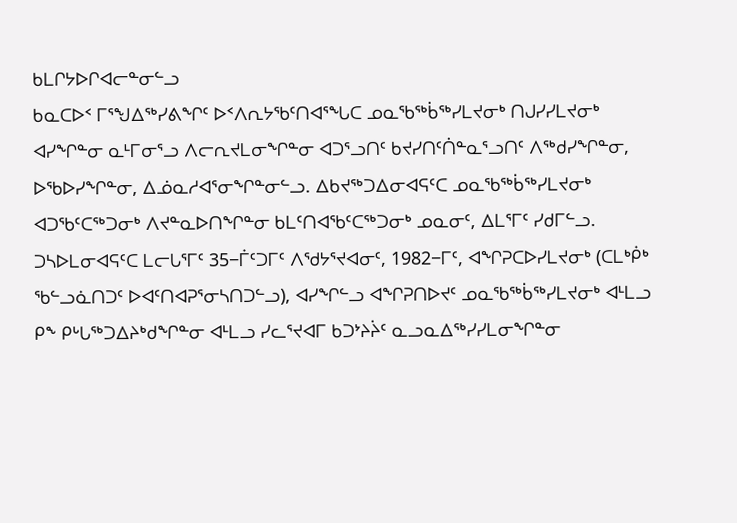ᑲᒪᒋᔭᐅᒋᐊᓕᓐᓂᓪᓗ
ᑲᓇᑕᐅᑉ ᒥᕐᖑᐃᖅᓯᕕᖏᑦ ᐅᑉᐱᕆᔭᖃᑦᑎᐊᕐᖓᑕ ᓄᓇᖃᖅᑳᖅᓯᒪᔪᓂᒃ ᑎᒍᓯᓯᒪᔪᓂᒃ ᐊᓯᖏᓐᓂ ᓇᒻᒥᓂᕐᓗ ᐱᓕᕆᔪᒪᓂᖏᓐᓂ ᐊᑐᕐᓗᑎᑦ ᑲᔪᓯᑎᑦᑏᓐᓇᕐᓗᑎᑦ ᐱᖅᑯᓯᖏᓐᓂ, ᐅᖃᐅᓯᖏᓐᓂ, ᐃᓅᓇᓱᐊᕐᓂᖏᓐᓂᓪᓗ. ᐃᑲᔪᖅᑐᐃᓂᐊᕋᑦᑕ ᓄᓇᖃᖅᑳᖅᓯᒪᔪᓂᒃ ᐊᑐᖃᑦᑕᖅᑐᓂᒃ ᐱᔪᓐᓇᐅᑎᖏᓐᓂ ᑲᒪᑦᑎᐊᖃᑦᑕᖅᑐᓂᒃ ᓄᓇᓂᑦ, ᐃᒪᕐᒥᑦ ᓯᑯᒥᓪᓗ. ᑐᓴᐅᒪᓂᐊᕋᑦᑕ ᒪᓕᒐᕐᒥᑦ 35−ᒦᑦᑐᒥᑦ ᐱᖁᔭᕐᔪᐊᓂᑦ, 1982−ᒥᑦ, ᐊᖏᕈᑕᐅᓯᒪᔪᓂᒃ (ᑕᒪᒃᑮᒃ ᖃᓪᓗᓈᑎᑐᑦ ᐅᐊᑦᑎᐊᕈᕐᓂᓴᑎᑐᓪᓗ), ᐊᓯᖏᓪᓗ ᐊᖏᕈᑎᐅᔪᑦ ᓄᓇᖃᖅᑳᖅᓯᒪᔪᓂᒃ ᐊᒻᒪᓗ ᑭᖕ ᑭᒡᒐᖅᑐᐃᔨᒃᑯᖏᓐᓂ ᐊᒻᒪᓗ ᓯᓚᕐᔪᐊᒥ ᑲᑐᔾᔨᔩᑦ ᓇᓗᓇᐃᖅᓯᓯᒪᓂᖏᓐᓂ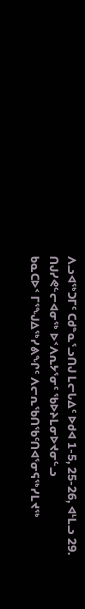ᐱᓗᐊᖅᑐᒥᑦ ᑕᑯᓐᓇᕐᓗᑎᒍ ᒪᓕᒐᐃᑦ ᐅᑯᐊ 1-5, 25-26, ᐊᒻᒪᓗ 29.
ᑎᒍᓯᕙᓪᓕᐊᓂᖅ ᐅᑉᐱᕆᔭᕐᓂᑦ ᖃᐅᔨᒪᓂᐅᔪᓂᓪᓗ
ᑲᓇᑕᐅᑉ ᒥᕐᖑᐃᖅᓯᕕᖏᑦ ᐱᓕᕆᖃᑎᖃᑦᑎᐊᕐᓂᕋᖅᓯᒪᔪᖅ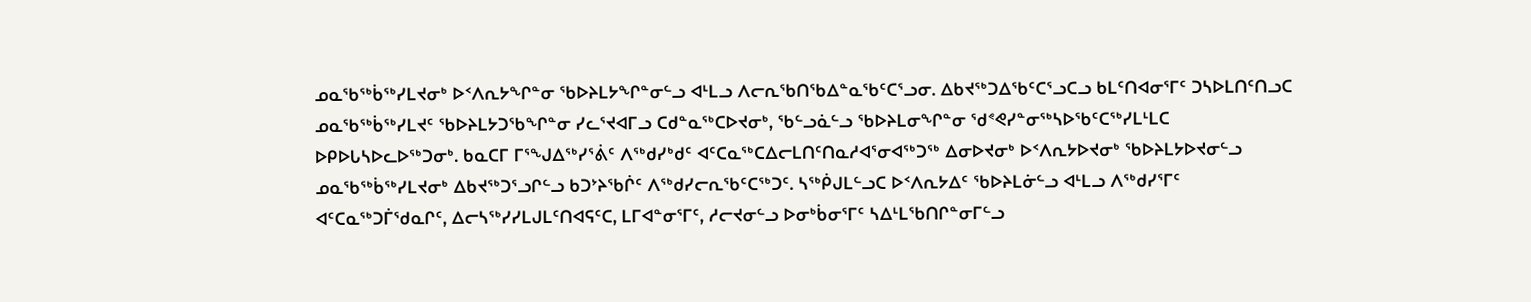ᓄᓇᖃᖅᑳᖅᓯᒪᔪᓂᒃ ᐅᑉᐱᕆᔭᖏᓐᓂ ᖃᐅᔨᒪᔭᖏᓐᓂᓪᓗ ᐊᒻᒪᓗ ᐱᓕᕆᖃᑎᖃᐃᓐᓇᖃᑦᑕᕐᓗᓂ. ᐃᑲᔪᖅᑐᐃᖃᑦᑕᕐᓗᑕᓗ ᑲᒪᑦᑎᐊᓂᕐᒥᑦ ᑐᓴᐅᒪᑎᑦᑎᓗᑕ ᓄᓇᖃᖅᑳᖅᓯᒪᔪᑦ ᖃᐅᔨᒪᔭᑐᖃᖏᓐᓂ ᓯᓚᕐᔪᐊᒥᓗ ᑕᑯᓐᓇᖅᑕᐅᔪᓂᒃ, ᖃᓪᓗᓈᓪᓗ ᖃᐅᔨᒪᓂᖏᓐᓂ ᖁᕝᕙᓯᓐᓂᖅᓴᐅᖃᑦᑕᖅᓯᒪᒻᒪᑕ ᐅᑭᐅᒐᓴᐅᓚᐅᖅᑐᓂᒃ. ᑲᓇᑕᒥ ᒥᕐᖑᐃᖅᓯᕐᕖᑦ ᐱᖅᑯᓯᒃᑯᑦ ᐊᑦᑕᓇᖅᑕᐃᓕᒪᑎᑦᑎᓇᓱᐊᕐᓂᐊᖅᑐᖅ ᐃᓂᐅᔪᓂᒃ ᐅᑉᐱᕆᔭᐅᔪᓂᒃ ᖃᐅᔨᒪᔭᐅᔪᓂᓪᓗ ᓄᓇᖃᖅᑳᖅᓯᒪᔪᓂᒃ ᐃᑲᔪᖅᑐᕐᓗᒋᓪᓗ ᑲᑐᔾᔨᖃᒌᑦ ᐱᖅᑯᓯᓕᕆᖃᑦᑕᖅᑐᑦ. ᓴᖅᑮᒍᒪᓪᓗᑕ ᐅᑉᐱᕆᔭᐃᑦ ᖃᐅᔨᒪᓃᓪᓗ ᐊᒻᒪᓗ ᐱᖅᑯᓯᕐᒥᑦ ᐊᑦᑕᓇᖅᑐᒦᖁᓇᒋᑦ, ᐃᓕᓴᖅᓯᓯᒪᒍᒪᑦᑎᐊᕋᑦᑕ, ᒪᒥᐊᓐᓂᕐᒥᑦ, ᓱᓕᔪᓂᓪᓗ ᐅᓂᒃᑳᓂᕐᒥᑦ ᓴᐃᒻᒪᖃᑎᒋᓐᓂᒥᓪᓗ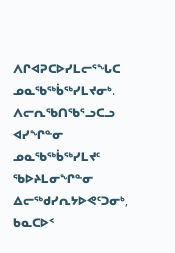ᐱᒋᐊᕈᑕᐅᓯᒪᓕᕐᖓᑕ ᓄᓇᖃᖅᑳᖅᓯᒪᔪᓂᒃ. ᐱᓕᕆᖃᑎᖃᕐᓗᑕᓗ ᐊᓯᖏᓐᓂ ᓄᓇᖃᖅᑳᖅᓯᒪᔪᑦ ᖃᐅᔨᒪᓂᖏᓐᓂ ᐃᓕᖅᑯᓯᕆᔭᐅᕙᑦᑐᓂᒃ, ᑲᓇᑕᐅᑉ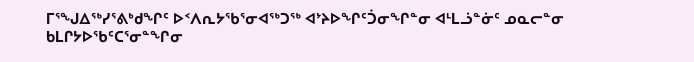ᒥᕐᖑᐃᖅᓯᕐᕕᒃᑯᖏᑦ ᐅᑉᐱᕆᔭᖃᕐᓂᐊᖅᑐᖅ ᐊᔾᔨᐅᖏᑦᑑᓂᖏᓐᓂ ᐊᒻᒪᓘᓐᓃᑦ ᓄᓇᓕᓐᓂ ᑲᒪᒋᔭᐅᖃᑦᑕᕐᓂᓐᖏᓂ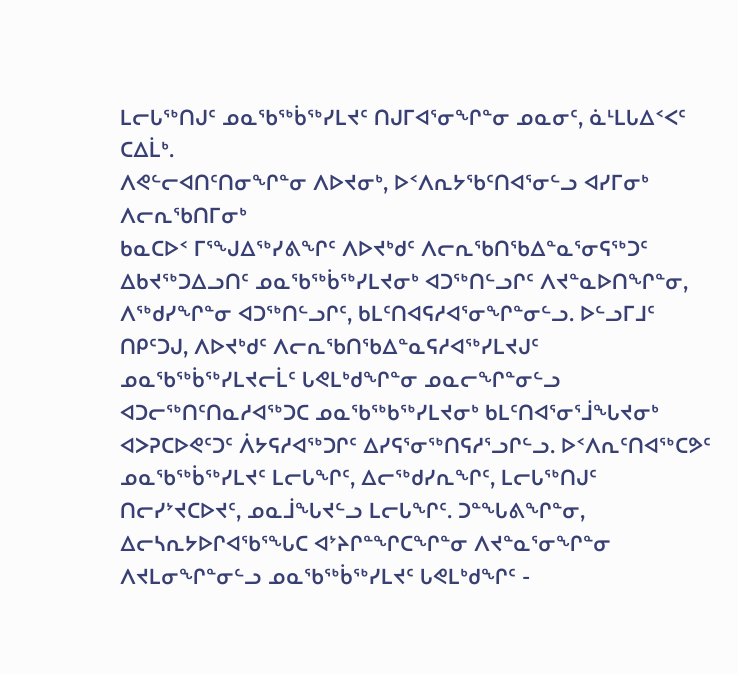ᒪᓕᒐᖅᑎᒍᑦ ᓄᓇᖃᖅᑳᖅᓯᒪᔪᑦ ᑎᒍᒥᐊᕐᓂᖏᓐᓂ ᓄᓇᓂᑦ, ᓈᒻᒪᒐᐃᑉᐸᑦ ᑕᐃᒫᒃ.
ᐱᕙᓪᓕᐊᑎᑦᑎᓂᖏᓐᓂ ᐱᐅᔪᓂᒃ, ᐅᑉᐱᕆᔭᖃᑦᑎᐊᕐᓂᓪᓗ ᐊᓯᒥᓂᒃ ᐱᓕᕆᖃᑎᒥᓂᒃ
ᑲᓇᑕᐅᑉ ᒥᕐᖑᐃᖅᓯᕕᖏᑦ ᐱᐅᔪᒃᑯᑦ ᐱᓕᕆᖃᑎᖃᐃᓐᓇᕐᓂᕋᖅᑐᑦ ᐃᑲᔪᖅᑐᐃᓗᑎᑦ ᓄᓇᖃᖅᑳᖅᓯᒪᔪᓂᒃ ᐊᑐᖅᑎᓪᓗᒋᑦ ᐱᔪᓐᓇᐅᑎᖏᓐᓂ, ᐱᖅᑯᓯᖏᓐᓂ ᐊᑐᖅᑎᓪᓗᒋᑦ, ᑲᒪᑦᑎᐊᕋᓱᐊᕐᓂᖏᓐᓂᓪᓗ. ᐅᓪᓗᒥᒧᑦ ᑎᑭᑦᑐᒍ, ᐱᐅᔪᒃᑯᑦ ᐱᓕᕆᖃᑎᖃᐃᓐᓇᕋᓱᐊᖅᓯᒪᔪᒍᑦ ᓄᓇᖃᖅᑳᖅᓯᒪᔪᓕᒫᑦ ᒐᕙᒪᒃᑯᖏᓐᓂ ᓄᓇᓕᖏᓐᓂᓪᓗ ᐊᑐᓕᖅᑎᑦᑎᓇᓱᐊᖅᑐᑕ ᓄᓇᖃᖅᑲᖅᓯᒪᔪᓂᒃ ᑲᒪᑦᑎᐊᕐᓂᕐᒨᖓᔪᓂᒃ ᐊᐳᕈᑕᐅᕙᑦᑐᑦ ᐲᔭᕋᓱᐊᖅᑐᒋᑦ ᐃᓯᕋᕐᓂᖅᑎᕋᓱᕐᓗᒋᓪᓗ. ᐅᑉᐱᕆᑦᑎᐊᖅᑕᕗᑦ ᓄᓇᖃᖅᑳᖅᓯᒪᔪᑦ ᒪᓕᒐᖏᑦ, ᐃᓕᖅᑯᓯᕆᖏᑦ, ᒪᓕᒐᖅᑎᒍᑦ ᑎᓕᓯᔾᔪᑕᐅᔪᑦ, ᓄᓇᒨᖓᔪᓪᓗ ᒪᓕᒐᖏᑦ. ᑐᓐᖓᕕᖏᓐᓂ, ᐃᓕᓴᕆᔭᐅᒋᐊᖃᕐᖓᑕ ᐊᔾᔨᒋᓐᖏᑕᖏᓐᓂ ᐱᔪᓐᓇᕐᓂᖏᓐᓂ ᐱᔪᒪᓂᖏᓐᓂᓪᓗ ᓄᓇᖃᖅᑳᖅᓯᒪᔪᑦ ᒐᕙᒪᒃᑯᖏᑦ -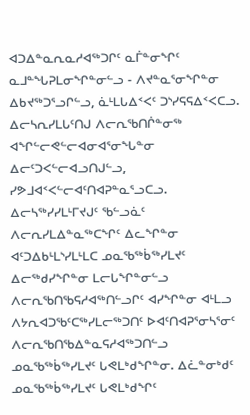ᐊᑐᐃᓐᓇᕆᓇᓱᐊᖅᑐᒋᑦ ᓇᒦᓐᓂᖏᑦ ᓇᒧᓐᖓᕈᒪᓂᖏᓐᓂᓪᓗ - ᐱᔪᓐᓇᕐᓂᖏᓐᓂ ᐃᑲᔪᖅᑐᕐᓗᒋᓪᓗ, ᓈᒻᒪᒐᐃᑉᐸᑦ ᑐᔅᓯᕋᕋᐃᑉᐸᑕᓗ. ᐃᓕᓴᕆᓯᒪᒐᑦᑎᒍ ᐱᓕᕆᖃᑎᒌᓐᓂᖅ ᐊᖏᓪᓕᕙᓪᓕᐊᓂᐊᕐᓂᖓᓐᓂ ᐃᓕᑦᑐᐸᓪᓕᐊᓗᑎᒍᓪᓗ, ᓯᕗᒧᐊᑉᐸᓪᓕᐊᑦᑎᐊᕈᓐᓇᕐᓗᑕᓗ.
ᐃᓕᓴᖅᓯᓯᒪᒻᒥᔪᒍᑦ ᖃᓪᓗᓈᑦ ᐱᓕᕆᓯᒪᐃᓐᓇᖅᑕᖏᑦ ᐃᓚᖏᓐᓂ ᐊᑦᑐᐃᑲᒻᒪᔅᓯᒪᒻᒪᑕ ᓄᓇᖃᖅᑳᖅᓯᒪᔪᑦ ᐃᓕᖅᑯᓯᖏᓐᓂ ᒪᓕᒐᖏᓐᓂᓪᓗ ᐱᓕᕆᖃᑎᖃᕋᓱᐊᖅᑎᓪᓗᒋᑦ ᐊᓯᖏᓐᓂ ᐊᒻᒪᓗ ᐱᔭᕆᐊᑐᖃᑦᑕᖅᓯᒪᓕᖅᑐᑎᑦ ᐅᐊᑦᑎᐊᕈᕐᓂᓴᕐᓂᑦ ᐱᓕᕆᖃᑎᖃᐃᓐᓇᕋᓱᐊᖅᑐᑎᓪᓗ ᓄᓇᖃᖅᑳᖅᓯᒪᔪᑦ ᒐᕙᒪᒃᑯᖏᓐᓂ. ᐃᓛᓐᓂᒃᑯᑦ ᓄᓇᖃᖅᑳᖅᓯᒪᔪᑦ ᒐᕙᒪᒃᑯᖏᑦ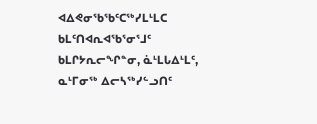ᐊᐃᕙᓂᖃᖃᑦᑕᖅᓯᒪᒻᒪᑕ ᑲᒪᑦᑎᐊᕆᐊᖃᕐᓂᕐᒧᑦ ᑲᒪᒋᔭᕆᓕᖏᓐᓂ, ᓈᒻᒪᒐᐃᒻᒪᑦ, ᓇᒻᒥᓂᖅ ᐃᓕᓴᖅᓯᓪᓗᑎᑦ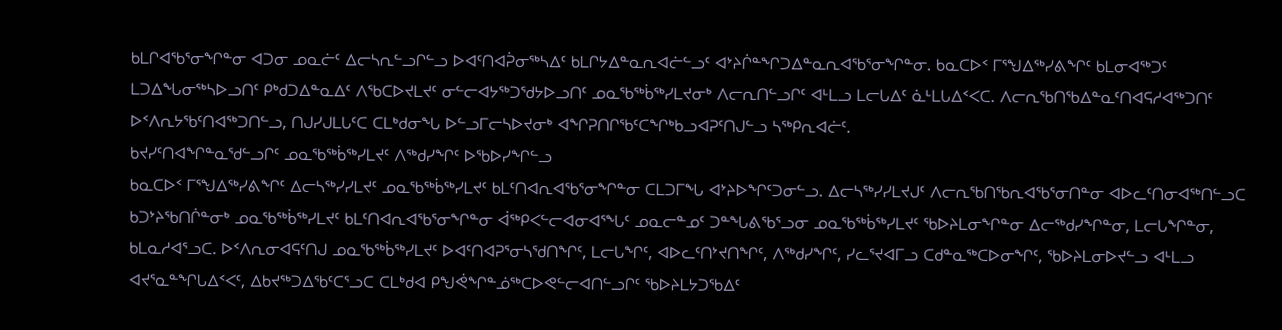ᑲᒪᒋᐊᖃᕐᓂᖏᓐᓂ ᐊᑐᓂ ᓄᓇᓖᑦ ᐃᓕᓴᕆᓪᓗᒋᓪᓗ ᐅᐊᑦᑎᐊᕉᓂᖅᓴᐃᑦ ᑲᒪᒋᔭᐃᓐᓇᕆᐊᓖᓪᓗᑦ ᐊᔾᔨᒌᓐᖏᑐᐃᓐᓇᕆᐊᖃᕐᓂᖏᓐᓂ. ᑲᓇᑕᐅᑉ ᒥᕐᖑᐃᖅᓯᕕᖏᑦ ᑲᒪᓂᐊᖅᑐᑦ ᒪᑐᐃᖓᓂᖅᓴᐅᓗᑎᑦ ᑭᒃᑯᑐᐃᓐᓇᐃᑦ ᐱᖃᑕᐅᔪᒪᔪᑦ ᓂᓪᓕᐊᔭᖅᑐᖁᔭᐅᓗᑎᑦ ᓄᓇᖃᖅᑳᖅᓯᒪᔪᓂᒃ ᐱᓕᕆᑎᓪᓗᒋᑦ ᐊᒻᒪᓗ ᒪᓕᒐᐃᑦ ᓈᒻᒪᒐᐃᑉᐸᑕ. ᐱᓕᕆᖃᑎᖃᐃᓐᓇᑦᑎᐊᕋᓱᐊᖅᑐᑎᑦ ᐅᑉᐱᕆᔭᖃᑦᑎᐊᖅᑐᑎᓪᓗ, ᑎᒍᓯᒍᒪᒐᑦᑕ ᑕᒪᒃᑯᓂᖓ ᐅᓪᓗᒥᓕᓴᐅᔪᓂᒃ ᐊᖏᕈᑎᒋᖃᑦᑕᖏᒃᑲᓗᐊᕈᑦᑎᒍᓪᓗ ᓴᖅᑭᕆᐊᓖᑦ.
ᑲᔪᓯᑦᑎᐊᖏᓐᓇᖁᓪᓗᒋᑦ ᓄᓇᖃᖅᑳᖅᓯᒪᔪᑦ ᐱᖅᑯᓯᖏᑦ ᐅᖃᐅᓯᖏᓪᓗ
ᑲᓇᑕᐅᑉ ᒥᕐᖑᐃᖅᓯᕕᖏᑦ ᐃᓕᓴᖅᓯᓯᒪᔪᑦ ᓄᓇᖃᖅᑳᖅᓯᒪᔪᑦ ᑲᒪᑦᑎᐊᕆᐊᖃᕐᓂᖏᓐᓂ ᑕᒪᑐᒥᖓ ᐊᔾᔨᐅᖏᑦᑐᓂᓪᓗ. ᐃᓕᓴᖅᓯᓯᒪᔪᒍᑦ ᐱᓕᕆᖃᑎᖃᕆᐊᖃᕐᓂᑎᓐᓂ ᐊᐅᓚᑦᑎᓂᐊᖅᑎᓪᓗᑕ ᑲᑐᔾᔨᖃᑎᒌᓐᓂᒃ ᓄᓇᖃᖅᑳᖅᓯᒪᔪᑦ ᑲᒪᑦᑎᐊᕆᐊᖃᕐᓂᖏᓐᓂ ᐋᖅᑭᐸᓪᓕᐊᓂᐊᕐᖓᑦ ᓄᓇᓕᓐᓄᑦ ᑐᓐᖓᕕᖃᕐᓗᓂ ᓄᓇᖃᖅᑳᖅᓯᒪᔪᑦ ᖃᐅᔨᒪᓂᖏᓐᓂ ᐃᓕᖅᑯᓯᖏᓐᓂ, ᒪᓕᒐᖏᓐᓂ, ᑲᒪᓇᓱᐊᕐᓗᑕ. ᐅᑉᐱᕆᓂᐊᕋᑦᑎᒍ ᓄᓇᖃᖅᑳᖅᓯᒪᔪᑦ ᐅᐊᑦᑎᐊᕈᕐᓂᓴᖁᑎᖏᑦ, ᒪᓕᒐᖏᑦ, ᐊᐅᓚᑦᑎᔾᔪᑎᖏᑦ, ᐱᖅᑯᓯᖏᑦ, ᓯᓚᕐᔪᐊᒥᓗ ᑕᑯᓐᓇᖅᑕᐅᓂᖏᑦ, ᖃᐅᔨᒪᓂᐅᔪᓪᓗ ᐊᒻᒪᓗ ᐊᔪᕐᓇᓐᖏᒐᐃᑉᐸᑦ, ᐃᑲᔪᖅᑐᐃᖃᑦᑕᕐᓗᑕ ᑕᒪᒃᑯᐊ ᑭᖑᕚᖏᓐᓅᖅᑕᐅᕙᓪᓕᐊᑎᓪᓗᒋᑦ ᖃᐅᔨᒪᔭᑐᖃᐃᑦ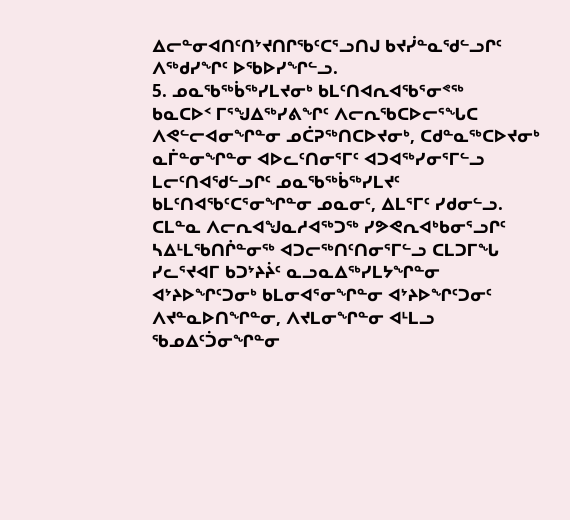ᐃᓕᓐᓂᐊᑎᑦᑎᔾᔪᑎᒋᖃᑦᑕᕐᓗᑎᒍ ᑲᔪᓰᓐᓇᖁᓪᓗᒋᑦ ᐱᖅᑯᓯᖏᑦ ᐅᖃᐅᓯᖏᓪᓗ.
5. ᓄᓇᖃᖅᑳᖅᓯᒪᔪᓂᒃ ᑲᒪᑦᑎᐊᕆᐊᖃᕐᓂᕝᖅ
ᑲᓇᑕᐅᑉ ᒥᕐᖑᐃᖅᓯᕕᖏᑦ ᐱᓕᕆᖃᑕᐅᓕᕐᖓᑕ ᐱᕙᓪᓕᐊᓂᖏᓐᓂ ᓄᑖᕈᖅᑎᑕᐅᔪᓂᒃ, ᑕᑯᓐᓇᖅᑕᐅᔪᓂᒃ ᓇᒦᓐᓂᖏᓐᓂ ᐊᐅᓚᑦᑎᓂᕐᒥᑦ ᐊᑐᐊᖅᓯᓂᕐᒥᓪᓗ ᒪᓕᑦᑎᐊᖁᓪᓗᒋᑦ ᓄᓇᖃᖅᑳᖅᓯᒪᔪᑦ ᑲᒪᑦᑎᐊᖃᑦᑕᕐᓂᖏᓐᓂ ᓄᓇᓂᑦ, ᐃᒪᕐᒥᑦ ᓯᑯᓂᓪᓗ. ᑕᒪᓐᓇ ᐱᓕᕆᐊᖑᓇᓱᐊᖅᑐᖅ ᓯᕗᕙᕆᐊᒃᑲᓂᕐᓗᒋᑦ ᓴᐃᒻᒪᖃᑎᒌᓐᓂᖅ ᐊᑐᓕᖅᑎᑦᑎᓂᕐᒥᓪᓗ ᑕᒪᑐᒥᖓ ᓯᓚᕐᔪᐊᒥ ᑲᑐᔾᔨᔩᑦ ᓇᓗᓇᐃᖅᓯᒪᔭᖏᓐᓂ ᐊᔾᔨᐅᖏᑦᑐᓂᒃ ᑲᒪᓂᐊᕐᓂᖏᓐᓂ ᐊᔾᔨᐅᖏᑦᑐᓂᑦ ᐱᔪᓐᓇᐅᑎᖏᓐᓂ, ᐱᔪᒪᓂᖏᓐᓂ ᐊᒻᒪᓗ ᖃᓄᐃᑦᑑᓂᖏᓐᓂ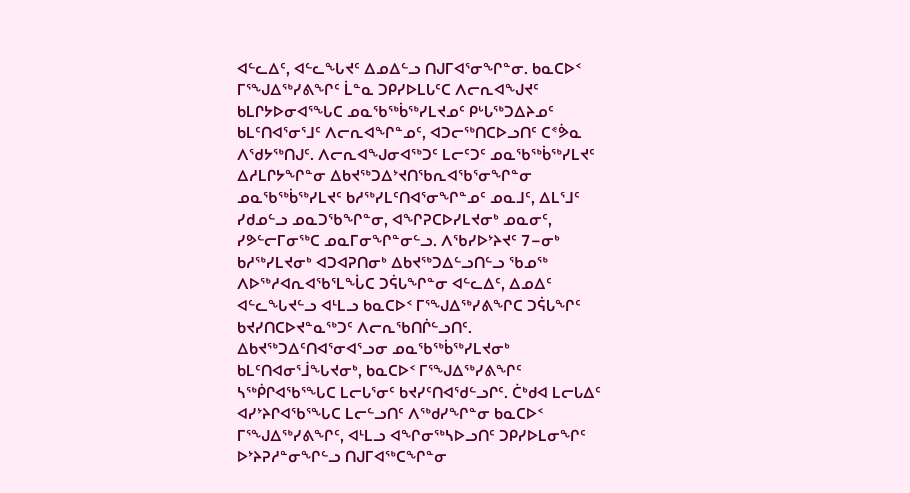ᐊᓪᓚᐃᑦ, ᐊᓪᓚᖓᔪᑦ ᐃᓄᐃᓪᓗ ᑎᒍᒥᐊᕐᓂᖏᓐᓂ. ᑲᓇᑕᐅᑉ ᒥᕐᖑᐃᖅᓯᕕᖏᑦ ᒫᓐᓇ ᑐᑭᓯᐅᒪᒐᑦᑕ ᐱᓕᕆᐊᖑᔪᑦ ᑲᒪᒋᔭᐅᓂᐊᕐᖓᑕ ᓄᓇᖃᖅᑳᖅᓯᒪᔪᓄᑦ ᑭᒡᒐᖅᑐᐃᔨᓄᑦ ᑲᒪᑦᑎᐊᕐᓂᕐᒧᑦ ᐱᓕᕆᐊᖏᓐᓄᑦ, ᐊᑐᓕᖅᑎᑕᐅᓗᑎᑦ ᑕᕝᕘᓇ ᐱᖁᔭᖅᑎᒍᑦ. ᐱᓕᕆᐊᖑᓂᐊᖅᑐᑦ ᒪᓕᑦᑐᑦ ᓄᓇᖃᖅᑳᖅᓯᒪᔪᑦ ᐃᓱᒪᒋᔭᖏᓐᓂ ᐃᑲᔪᖅᑐᐃᔾᔪᑎᖃᕆᐊᖃᕐᓂᖏᓐᓂ ᓄᓇᖃᖅᑳᖅᓯᒪᔪᑦ ᑲᓱᖅᓯᒪᑦᑎᐊᕐᓂᖏᓐᓄᑦ ᓄᓇᒧᑦ, ᐃᒪᕐᒧᑦ ᓯᑯᓄᓪᓗ ᓄᓇᑐᖃᖏᓐᓂ, ᐊᖏᕈᑕᐅᓯᒪᔪᓂᒃ ᓄᓇᓂᑦ, ᓯᕗᓪᓕᒥᓂᖅᑕ ᓄᓇᒥᓂᖏᓐᓂᓪᓗ. ᐱᖃᓯᐅᔾᔨᔪᑦ 7−ᓂᒃ ᑲᓱᖅᓯᒪᔪᓂᒃ ᐊᑐᐊᕈᑎᓂᒃ ᐃᑲᔪᖅᑐᐃᓪᓗᑎᓪᓗ ᖃᓄᖅ ᐱᐅᖅᓱᐊᕆᐊᖃᕐᒪᖔᑕ ᑐᕌᒐᖏᓐᓂ ᐊᓪᓚᐃᑦ, ᐃᓄᐃᑦ ᐊᓪᓚᖓᔪᓪᓗ ᐊᒻᒪᓗ ᑲᓇᑕᐅᑉ ᒥᕐᖑᐃᖅᓯᕕᖏᑕ ᑐᕌᒐᖏᑦ ᑲᔪᓯᑎᑕᐅᔪᓐᓇᖅᑐᑦ ᐱᓕᕆᖃᑎᒌᓪᓗᑎᑦ.
ᐃᑲᔪᖅᑐᐃᑦᑎᐊᕐᓂᐊᕐᓗᓂ ᓄᓇᖃᖅᑳᖅᓯᒪᔪᓂᒃ ᑲᒪᑦᑎᐊᓂᕐᒨᖓᔪᓂᒃ, ᑲᓇᑕᐅᑉ ᒥᕐᖑᐃᖅᓯᕕᖏᑦ ᓴᖅᑮᒋᐊᖃᕐᖓᑕ ᒪᓕᒐᕐᓂᑦ ᑲᔪᓯᑦᑎᐊᖁᓪᓗᒋᑦ. ᑖᒃᑯᐊ ᒪᓕᒐᐃᑦ ᐊᓯᔾᔨᒋᐊᖃᕐᖓᑕ ᒪᓕᓪᓗᑎᑦ ᐱᖅᑯᓯᖏᓐᓂ ᑲᓇᑕᐅᑉ ᒥᕐᖑᐃᖅᓯᕕᖏᑦ, ᐊᒻᒪᓗ ᐊᖏᓂᖅᓴᐅᓗᑎᑦ ᑐᑭᓯᐅᒪᓂᖏᑦ ᐅᔾᔨᕈᓱᓐᓂᖏᓪᓗ ᑎᒍᒥᐊᖅᑕᖏᓐᓂ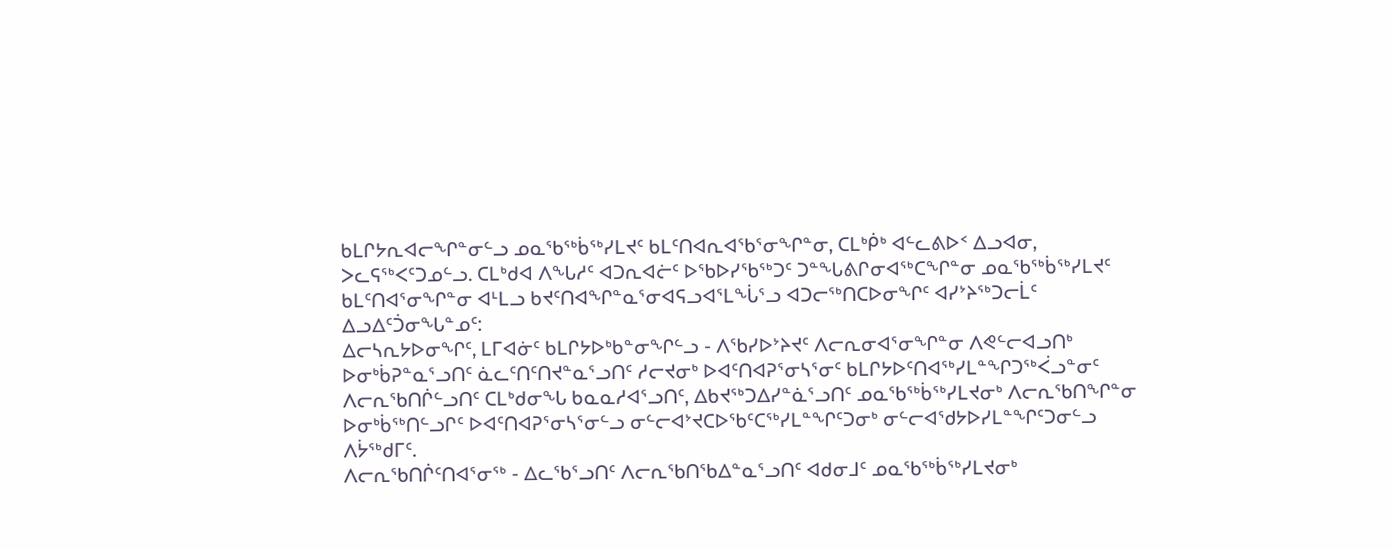ᑲᒪᒋᔭᕆᐊᓕᖏᓐᓂᓪᓗ ᓄᓇᖃᖅᑳᖅᓯᒪᔪᑦ ᑲᒪᑦᑎᐊᕆᐊᖃᕐᓂᖏᓐᓂ, ᑕᒪᒃᑮᒃ ᐊᓪᓚᕕᐅᑉ ᐃᓗᐊᓂ, ᐳᓚᕋᖅᐸᑦᑐᓄᓪᓗ. ᑕᒪᒃᑯᐊ ᐱᖓᓱᑦ ᐊᑐᕆᐊᓖᑦ ᐅᖃᐅᓯᖃᖅᑐᑦ ᑐᓐᖓᕕᒋᓂᐊᖅᑕᖏᓐᓂ ᓄᓇᖃᖅᑳᖅᓯᒪᔪᑦ ᑲᒪᑦᑎᐊᕐᓂᖏᓐᓂ ᐊᒻᒪᓗ ᑲᔪᑦᑎᐊᖏᓐᓇᕐᓂᐊᕋᓗᐊᕐᒪᖔᕐᓗ ᐊᑐᓕᖅᑎᑕᐅᓂᖏᑦ ᐊᓯᔾᔨᖅᑐᓕᒫᑦ ᐃᓗᐃᑦᑑᓂᖓᓐᓄᑦ:
ᐃᓕᓴᕆᔭᐅᓂᖏᑦ, ᒪᒥᐊᓃᑦ ᑲᒪᒋᔭᐅᒃᑲᓐᓂᖏᓪᓗ - ᐱᖃᓯᐅᔾᔨᔪᑦ ᐱᓕᕆᓂᐊᕐᓂᖏᓐᓂ ᐱᕙᓪᓕᐊᓗᑎᒃ ᐅᓂᒃᑳᕈᓐᓇᕐᓗᑎᑦ ᓈᓚᑦᑎᑦᑎᔪᓐᓇᕐᓗᑎᑦ ᓱᓕᔪᓂᒃ ᐅᐊᑦᑎᐊᕈᕐᓂᓴᕐᓂᑦ ᑲᒪᒋᔭᐅᑦᑎᐊᖅᓯᒪᓐᖏᑐᖅᐹᓗᓐᓂᑦ ᐱᓕᕆᖃᑎᒌᓪᓗᑎᑦ ᑕᒪᒃᑯᓂᖓ ᑲᓇᓇᓱᐊᕐᓗᑎᑦ, ᐃᑲᔪᖅᑐᐃᓯᓐᓈᕐᓗᑎᑦ ᓄᓇᖃᖅᑳᖅᓯᒪᔪᓂᒃ ᐱᓕᕆᖃᑎᖏᓐᓂ ᐅᓂᒃᑳᖅᑎᓪᓗᒋᑦ ᐅᐊᑦᑎᐊᕈᕐᓂᓴᕐᓂᓪᓗ ᓂᓪᓕᐊᔾᔪᑕᐅᖃᑦᑕᖅᓯᒪᓐᖏᑦᑐᓂᒃ ᓂᓪᓕᐊᖁᔭᐅᓯᒪᓐᖏᑦᑐᓂᓪᓗ ᐱᔮᖅᑯᒥᑦ.
ᐱᓕᕆᖃᑎᒌᑦᑎᐊᕐᓂᖅ - ᐃᓚᖃᕐᓗᑎᑦ ᐱᓕᕆᖃᑎᖃᐃᓐᓇᕐᓗᑎᑦ ᐊᑯᓂᒧᑦ ᓄᓇᖃᖅᑳᖅᓯᒪᔪᓂᒃ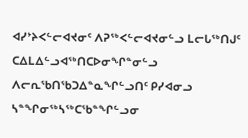ᐊᓯᔾᔨᐸᓪᓕᐊᔪᓂᑦ ᐱᕈᖅᐸᓪᓕᐊᔪᓂᓪᓗ ᒪᓕᒐᖅᑎᒍᑦ ᑕᐃᒪᐃᓪᓗᐊᖅᑎᑕᐅᓂᖏᓐᓂᓪᓗ ᐱᓕᕆᖃᑎᖃᑐᐃᓐᓇᖏᓪᓗᑎᑦ ᑭᓯᐊᓂᓗ ᓴᓐᖏᓂᖅᓴᖅᑕᖃᓐᖏᓪᓗᓂ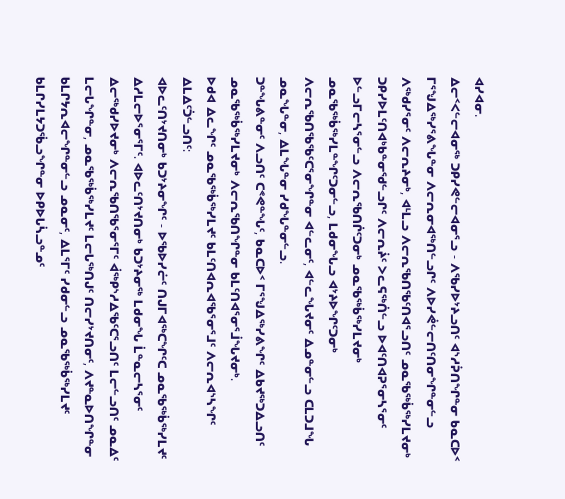ᐊᓯᐊᓂ.
ᐃᓕᑉᐸᓪᓕᐊᓂᖅ ᑐᑭᓯᕙᓪᓕᐊᓂᕐᓗ - ᐱᖃᓯᐅᔾᔨᓗᑎᑦ ᐊᔅᓱᕉᑎᖏᓐᓂ ᑲᓇᑕᐅᑉ ᒥᕐᖑᐃᖅᓯᕐᕕᖓᓐᓂ ᐱᓕᕆᓂᐊᖅᑎᓪᓗᒋᑦ ᐱᐅᓯᕚᓪᓕᑎᑦᑎᓂᖏᓐᓂᓪᓗ ᐱᖅᑯᓯᕐᓂᑦ ᐱᓕᕆᔨᓂᒃ, ᐊᒻᒪᓗ ᐱᓕᕆᖃᑎᖃᑦᑎᐊᕐᓗᑎᑦ ᓄᓇᖃᖅᑳᖅᓯᒪᔪᓂᒃ ᑐᑭᓯᐅᒪᑦᑎᐊᒃᑲᓐᓂᖁᓪᓗᒋᑦ ᐱᓕᕆᔩᑦ ᐳᓚᕋᖅᑏᓪᓗ ᐅᐊᑦᑎᐊᕈᕐᓂᓴᕐᓂᑦ ᐅᓪᓗᒥᓕᓴᕐᓂᓪᓗ ᐱᓕᕆᖃᑎᒌᑦᑐᓂᒃ ᓄᓇᖃᖅᑳᖅᓯᒪᔪᓂᒃ ᓄᓇᖃᖅᑳᖅᓯᒪᓐᖏᑦᑐᓂᓪᓗ, ᒪᑯᓂᖓᓗ ᐊᔾᔨᐅᖏᑦᑐᓂᒃ ᐱᓕᕆᖃᑎᖃᖃᑦᑕᕐᓂᖏᓐᓂ ᐊᓪᓚᓂᑦ, ᐊᓪᓚᖓᔪᓂᑦ ᐃᓄᓐᓂᓪᓗ ᑕᒪᑐᒧᖓ ᓄᓇᖓᓐᓂ, ᐃᒪᖓᓐᓂ ᓯᑯᖓᓐᓂᓪᓗ.
ᑐᓐᖓᕕᓐᓂᑦ ᐱᓗᑎᑦ ᑕᕝᕙᓐᖓᑦ, ᑲᓇᑕᐅᑉ ᒥᕐᖑᐃᖅᓯᕕᖏᑦ ᐃᑲᔪᖅᑐᐃᓗᑎᑦ ᓄᓇᖃᖅᑳᖅᓯᒪᔪᓂᒃ ᐱᓕᕆᖃᑎᖏᓐᓂ ᑲᒪᑦᑎᐊᕐᓂᕐᒨᖓᔪᓂᒃ.
ᐅᑯᐊ ᐃᓚᖏᑦ ᓄᓇᖃᖅᑳᖅᓯᒪᔪᑦ ᑲᒪᑦᑎᐊᕆᐊᖃᕐᓂᕐᒧᑦ ᐱᓕᕆᐊᔅᓴᖏᑦ ᐃᒪᐃᑦᑑᓪᓗᑎᑦ:
ᐊᐅᓚᑦᑎᔾᔪᑎᓂᒃ ᑲᑐᔾᔨᓂᖏᑦ - ᐅᖃᐅᓯᓖᑦ ᑎᒍᒥᐊᖅᑕᖏᑦᑕ ᓄᓇᖃᖅᑳᖅᓯᒪᔪᑦ ᐃᓱᒪᓕᐅᕐᓂᕐᒥᑦ. ᐊᐅᓚᑦᑎᔾᔪᑎᓂᒃ ᑲᑐᔾᔨᓂᖅ ᒪᑯᓂᖓ ᒫᓐᓇᓕᓴᕐᓂᑦ ᐃᓕᖅᑯᓯᐅᔪᓂᒃ ᐱᓕᕆᖃᑎᖃᕐᓂᕐᒥᑦ ᐋᖅᑭᔅᓱᐃᖃᑦᑕᕐᓗᑎᑦ ᒪᓕᓪᓗᑎᑦ ᓄᓇᐃᑦ ᒪᓕᒐᖏᓐᓂ, ᓄᓇᖃᖅᑳᖅᓯᒪᔪᑦ ᒪᓕᒐᖅᑎᒍᑦ ᑎᓕᓯᔾᔪᑎᓂᑦ, ᐱᔪᓐᓇᐅᑎᖏᓐᓂ ᑲᒪᒋᔭᕆᐊᓕᖏᓐᓂᓪᓗ ᓄᓇᓂᑦ, ᐃᒪᕐᒥᑦ ᓯᑯᓂᓪᓗ ᓄᓇᖃᖅᑳᖅᓯᒪᔪᑦ ᑲᒪᒋᓯᒪᔭᑐᖄᓗᖏᓐᓂ ᐅᑭᐅᒐᓵᓗᓐᓄᑦ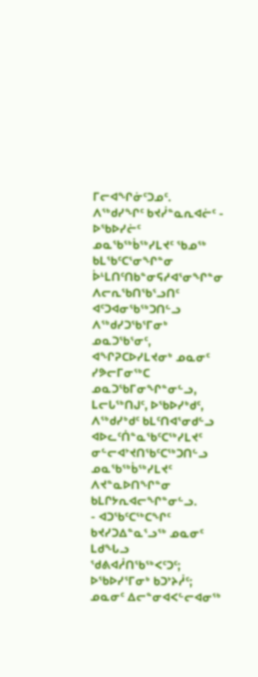ᒥᓕᐊᖏᓃᑦᑐᓄᑦ.
ᐱᖅᑯᓯᖏᑦ ᑲᔪᓰᓐᓇᕆᐊᓖᑦ - ᐅᖃᐅᓯᓖᑦ ᓄᓇᖃᖅᑳᖅᓯᒪᔪᑦ ᖃᓄᖅ ᑲᒪᖃᑦᑕᕐᓂᖏᓐᓂ ᐆᒻᒪᑎᑦᑎᑲᓐᓂᕋᓱᐊᕐᓂᖏᓐᓂ ᐱᓕᕆᖃᑎᖃᕐᓗᑎᑦ ᐊᑦᑐᐊᓂᖃᖅᑐᑎᓪᓗ ᐱᖅᑯᓯᑐᖃᕐᒥᓂᒃ ᓄᓇᑐᖃᕐᓂᑦ, ᐊᖏᕈᑕᐅᓯᒪᔪᓂᒃ ᓄᓇᓂᑦ ᓯᕗᓕᒥᓂᖅᑕ ᓄᓇᑐᖃᒥᓂᖏᓐᓂᓪᓗ, ᒪᓕᒐᖅᑎᒍᑦ, ᐅᖃᐅᓯᒃᑯᑦ, ᐱᖅᑯᓯᒃᑯᑦ ᑲᒪᑦᑎᐊᕐᓂᑯᓪᓗ ᐊᐅᓚᑦᑏᓐᓇᖃᑦᑕᖅᓯᒪᔪᑦ ᓂᓪᓕᐊᔾᔪᑎᖃᑦᑕᖅᑐᑎᓪᓗ ᓄᓇᖃᖅᑳᖅᓯᒪᔪᑦ ᐱᔪᓐᓇᐅᑎᖏᓐᓂ ᑲᒪᒋᔭᕆᐊᓕᖏᓐᓂᓪᓗ.
- ᐊᑐᖃᑦᑕᖅᑕᖏᑦ ᑲᔪᓯᑐᐃᓐᓇᕐᓗᖅ ᓄᓇᓂᑦ ᒪᑯᖓᓗ ᖁᕕᐊᓲᑎᖃᖅᐸᑦᑐᑦ; ᐅᖃᐅᓯᕐᒥᓂᒃ ᑲᑐᔾᔨᓲᑦ; ᓄᓇᓂᑦ ᐃᓕᓐᓂᐊᐸᓪᓕᐊᓂᖅ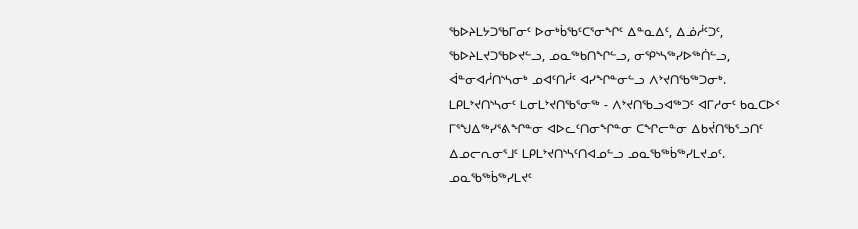ᖃᐅᔨᒪᔭᑐᖃᒥᓂᑦ ᐅᓂᒃᑳᖃᑦᑕᕐᓂᖏᑦ ᐃᓐᓇᐃᑦ, ᐃᓅᓲᑦᑐᑦ, ᖃᐅᔨᒪᔪᑐᖃᐅᔪᓪᓗ, ᓄᓇᖅᑲᑎᖏᓪᓗ, ᓂᕿᔅᓴᖅᓯᐅᖅᑏᓪᓗ, ᐋᓐᓂᐊᓲᑎᔅᓴᓂᒃ ᓄᐊᑦᑎᓲᑦ ᐊᓯᖏᓐᓂᓪᓗ ᐱᔾᔪᑎᖃᖅᑐᓂᒃ.
ᒪᑭᒪᔾᔪᑎᔅᓴᓂᑦ ᒪᓂᒪᔾᔪᑎᖃᕐᓂᖅ - ᐱᔾᔪᑎᖃᓗᐊᖅᑐᑦ ᐊᒥᓱᓂᑦ ᑲᓇᑕᐅᑉ ᒥᕐᖑᐃᖅᓯᕐᕕᖏᓐᓂ ᐊᐅᓚᑦᑎᓂᖏᓐᓂ ᑕᖏᓕᓐᓂ ᐃᑲᔫᑎᖃᕐᓗᑎᑦ ᐃᓄᓕᕆᓂᕐᒧᑦ ᒪᑭᒪᔾᔪᑎᔅᓴᑦᑎᐊᓄᓪᓗ ᓄᓇᖃᖅᑳᖅᓯᒪᔪᓄᑦ. ᓄᓇᖃᖅᑳᖅᓯᒪᔪᑦ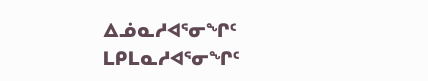ᐃᓅᓇᓱᐊᕐᓂᖏᑦ ᒪᑭᒪᓇᓱᐊᕐᓂᖏᑦ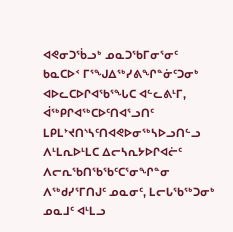ᐊᕙᓂᑐᖄᓗᒃ ᓄᓇᑐᖃᒥᓂᕐᓂᑦ ᑲᓇᑕᐅᑉ ᒥᕐᖑᐃᖅᓯᕕᖏᓐᓃᑦᑐᓂᒃ ᐊᐅᓚᑕᐅᒋᐊᖃᕐᖓᑕ ᐊᓪᓚᕕᒻᒥ, ᐋᖅᑭᒋᐊᖅᑕᐅᑦᑎᐊᕐᓗᑎᑦ ᒪᑭᒪᔾᔪᑎᔅᓴᑦᑎᐊᕙᐅᓂᖅᓴᐅᓗᑎᓪᓗ ᐱᒻᒪᕆᐅᒻᒪᑕ ᐃᓕᓴᕆᔭᐅᒋᐊᓖᑦ ᐱᓕᕆᖃᑎᖃᖃᑦᑕᕐᓂᖏᓐᓂ ᐱᖅᑯᓯᕐᒥᑎᒍᑦ ᓄᓇᓂᑦ, ᒪᓕᒐᖃᖅᑐᓂᒃ ᓄᓇᒧᑦ ᐊᒻᒪᓗ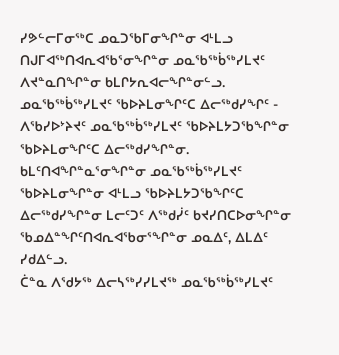ᓯᕗᓪᓕᒥᓂᖅᑕ ᓄᓇᑐᖃᒥᓂᖏᓐᓂ ᐊᒻᒪᓗ ᑎᒍᒥᐊᖅᑎᐊᕆᐊᖃᕐᓂᖏᓐᓂ ᓄᓇᖃᖅᑳᖅᓯᒪᔪᑦ ᐱᔪᓐᓇᑎᖏᓐᓂ ᑲᒪᒋᔭᕆᐊᓕᖏᓐᓂᓪᓗ.
ᓄᓇᖃᖅᑳᖅᓯᒪᔪᑦ ᖃᐅᔨᒪᓂᖏᑦᑕ ᐃᓕᖅᑯᓯᖏᑦ - ᐱᖃᓯᐅᔾᔨᔪᑦ ᓄᓇᖃᖅᑳᖅᓯᒪᔪᑦ ᖃᐅᔨᒪᔭᑐᖃᖏᓐᓂ ᖃᐅᔨᒪᓂᖏᑦᑕ ᐃᓕᖅᑯᓯᖏᓐᓂ. ᑲᒪᑦᑎᐊᖏᓐᓇᕐᓂᖏᓐᓂ ᓄᓇᖃᖅᑳᖅᓯᒪᔪᑦ ᖃᐅᔨᒪᓂᖏᓐᓂ ᐊᒻᒪᓗ ᖃᐅᔨᒪᔭᑐᖃᖏᑦᑕ ᐃᓕᖅᑯᓯᖏᓐᓂ ᒪᓕᑦᑐᑦ ᐱᖅᑯᓰᑦ ᑲᔪᓯᑎᑕᐅᓂᖏᓐᓂ ᖃᓄᐃᓐᖏᑦᑎᐊᕆᐊᖃᓂᕐᖏᓐᓂ ᓄᓇᐃᑦ, ᐃᒪᐃᑦ ᓯᑯᐃᓪᓗ.
ᑖᓐᓇ ᐱᖁᔭᖅ ᐃᓕᓴᖅᓯᓯᒪᔪᖅ ᓄᓇᖃᖅᑳᖅᓯᒪᔪᑦ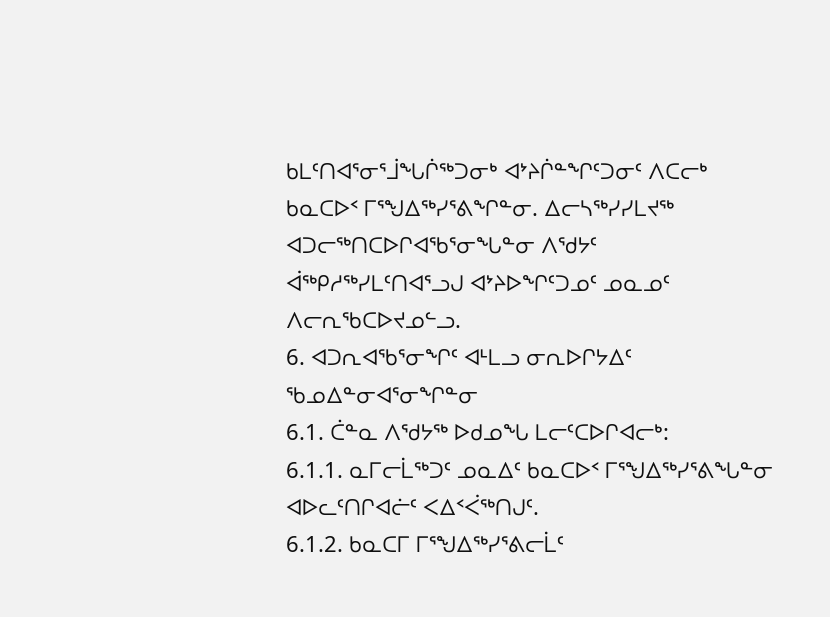ᑲᒪᑦᑎᐊᕐᓂᕐᒨᖓᒌᖅᑐᓂᒃ ᐊᔾᔨᒌᓐᖏᑦᑐᓂᑦ ᐱᑕᓕᒃ ᑲᓇᑕᐅᑉ ᒥᕐᖑᐃᖅᓯᕐᕕᖏᓐᓂ. ᐃᓕᓴᖅᓯᓯᒪᔪᖅ ᐊᑐᓕᖅᑎᑕᐅᒋᐊᖃᕐᓂᖓᓐᓂ ᐱᖁᔭᑦ ᐋᖅᑭᓱᖅᓯᒪᑦᑎᐊᕐᓗᒍ ᐊᔾᔨᐅᖏᑦᑐᓄᑦ ᓄᓇᓄᑦ ᐱᓕᕆᖃᑕᐅᔪᓄᓪᓗ.
6. ᐊᑐᕆᐊᖃᕐᓂᖏᑦ ᐊᒻᒪᓗ ᓂᕆᐅᒋᔭᐃᑦ ᖃᓄᐃᓐᓂᐊᕐᓂᖏᓐᓂ
6.1. ᑖᓐᓇ ᐱᖁᔭᖅ ᐅᑯᓄᖓ ᒪᓕᑦᑕᐅᒋᐊᓕᒃ:
6.1.1. ᓇᒥᓕᒫᖅᑐᑦ ᓄᓇᐃᑦ ᑲᓇᑕᐅᑉ ᒥᕐᖑᐃᖅᓯᕐᕕᖓᓐᓂ ᐊᐅᓚᑦᑎᒋᐊᓖᑦ ᐸᐃᑉᐹᖅᑎᒍᑦ.
6.1.2. ᑲᓇᑕᒥ ᒥᕐᖑᐃᖅᓯᕐᕕᓕᒫᑦ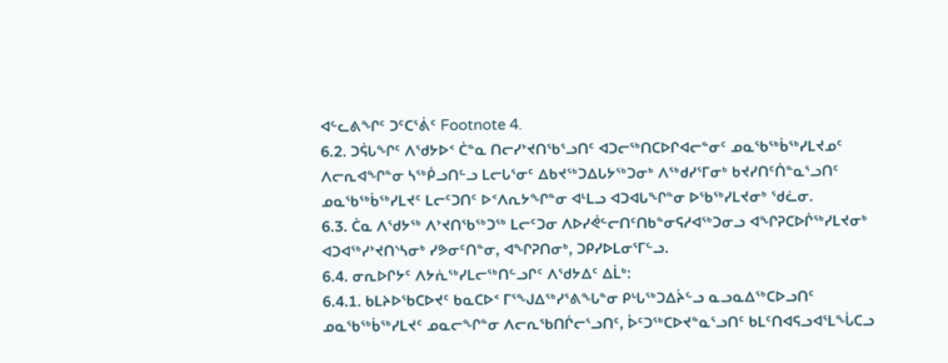ᐊᓪᓚᕕᖏᑦ ᑐᑦᑕᕐᕖᑦ Footnote 4.
6.2. ᑐᕌᒐᖏᑦ ᐱᖁᔭᐅᑉ ᑖᓐᓇ ᑎᓕᓯᔾᔪᑎᖃᕐᓗᑎᑦ ᐊᑐᓕᖅᑎᑕᐅᒋᐊᓕᓐᓂᑦ ᓄᓇᖃᖅᑳᖅᓯᒪᔪᓄᑦ ᐱᓕᕆᐊᖏᓐᓂ ᓴᖅᑮᓗᑎᓪᓗ ᒪᓕᒐᕐᓂᑦ ᐃᑲᔪᖅᑐᐃᒐᔭᖅᑐᓂᒃ ᐱᖅᑯᓯᕐᒥᓂᒃ ᑲᔪᓯᑎᑦᑏᓐᓇᕐᓗᑎᑦ ᓄᓇᖃᖅᑳᖅᓯᒪᔪᑦ ᒪᓕᑦᑐᑎᑦ ᐅᑉᐱᕆᔭᖏᓐᓂ ᐊᒻᒪᓗ ᐊᑐᐊᒐᖏᓐᓂ ᐅᖃᖅᓯᒪᔪᓂᒃ ᖁᓛᓂ.
6.3. ᑖᓇ ᐱᖁᔭᖅ ᐱᔾᔪᑎᖃᖅᑐᖅ ᒪᓕᑦᑐᓂ ᐱᐅᓯᕚᓪᓕᑎᑦᑎᑲᓐᓂᕋᓱᐊᖅᑐᓂᓗ ᐊᖏᕈᑕᐅᒌᖅᓯᒪᔪᓂᒃ ᐊᑐᐊᖅᓯᔾᔪᑎᔅᓴᓂᒃ ᓯᕗᓂᑦᑎᓐᓂ, ᐊᖏᕈᑎᓂᒃ, ᑐᑭᓯᐅᒪᓂᕐᒥᓪᓗ.
6.4. ᓂᕆᐅᒋᔭᑦ ᐱᔭᕇᖅᓯᒪᓕᖅᑎᓪᓗᒋᑦ ᐱᖁᔭᐃᑦ ᐃᒫᒃ:
6.4.1. ᑲᒪᔨᐅᖃᑕᐅᔪᑦ ᑲᓇᑕᐅᑉ ᒥᕐᖑᐃᖅᓯᕐᕕᖓᓐᓂ ᑭᒡᒐᖅᑐᐃᔩᓪᓗ ᓇᓗᓇᐃᖅᑕᐅᓗᑎᑦ ᓄᓇᖃᖅᑳᖅᓯᒪᔪᑦ ᓄᓇᓕᖏᓐᓂ ᐱᓕᕆᖃᑎᒌᓕᕐᓗᑎᑦ, ᐆᑦᑐᖅᑕᐅᔪᓐᓇᕐᓗᑎᑦ ᑲᒪᑦᑎᐊᕋᓗᐊᕐᒪᖔᑕᓗ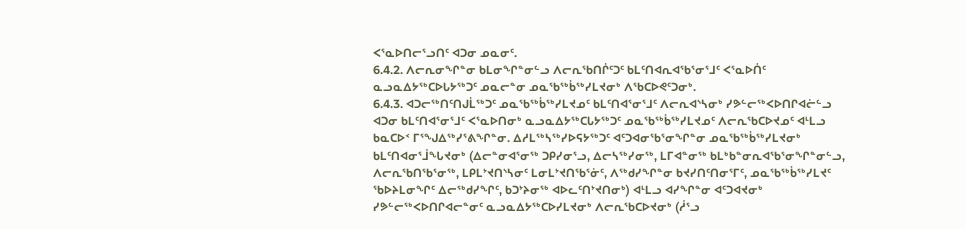ᐸᕐᓇᐅᑎᓕᕐᓗᑎᑦ ᐊᑐᓂ ᓄᓇᓂᑦ.
6.4.2. ᐱᓕᕆᓂᖏᓐᓂ ᑲᒪᓂᖏᓐᓂᓪᓗ ᐱᓕᕆᖃᑎᒌᑦᑐᑦ ᑲᒪᑦᑎᐊᕆᐊᖃᕐᓂᕐᒧᑦ ᐸᕐᓇᐅᑏᑦ ᓇᓗᓇᐃᔭᖅᑕᐅᒐᔭᖅᑐᑦ ᓄᓇᓕᓐᓂ ᓄᓇᖃᖅᑳᖅᓯᒪᔪᓂᒃ ᐱᖃᑕᐅᕙᑦᑐᓂᒃ.
6.4.3. ᐊᑐᓕᖅᑎᑦᑎᒍᒫᖅᑐᑦ ᓄᓇᖃᖅᑳᖅᓯᒪᔪᓄᑦ ᑲᒪᑦᑎᐊᕐᓂᕐᒧᑦ ᐱᓕᕆᐊᔅᓴᓂᒃ ᓯᕗᓪᓕᖅᐸᐅᑎᒋᐊᓖᓪᓗ ᐊᑐᓂ ᑲᒪᑦᑎᐊᕐᓂᕐᒧᑦ ᐸᕐᓇᐅᑎᓂᒃ ᓇᓗᓇᐃᔭᖅᑕᒐᔭᖅᑐᑦ ᓄᓇᖃᖅᑳᖅᓯᒪᔪᓄᑦ ᐱᓕᕆᖃᑕᐅᔪᓄᑦ ᐊᒻᒪᓗ ᑲᓇᑕᐅᑉ ᒥᕐᖑᐃᖅᓯᕐᕕᖏᓐᓂ. ᐃᓱᒪᖅᓴᖅᓯᐅᕋᔭᖅᑐᑦ ᐊᑦᑐᐊᓂᖃᕐᓂᖏᓐᓂ ᓄᓇᖃᖅᑳᖅᓯᒪᔪᓂᒃ ᑲᒪᑦᑎᐊᓂᕐᒨᖓᔪᓂᒃ (ᐃᓕᓐᓂᐊᕐᓂᖅ ᑐᑭᓯᓂᕐᓗ, ᐃᓕᓴᖅᓯᓂᖅ, ᒪᒥᐊᓐᓂᖅ ᑲᒪᒃᑲᓐᓂᕆᐊᖃᕐᓂᖏᓐᓂᓪᓗ, ᐱᓕᕆᖃᑎᖃᕐᓂᖅ, ᒪᑭᒪᔾᔪᑎᔅᓴᓂᑦ ᒪᓂᒪᔾᔪᑎᖃᕐᓃᑦ, ᐱᖅᑯᓯᖏᓐᓂ ᑲᔪᓯᑎᑦᑎᓂᕐᒥᑦ, ᓄᓇᖃᖅᑳᖅᓯᒪᔪᑦ ᖃᐅᔨᒪᓂᖏᑦ ᐃᓕᖅᑯᓯᖏᑦ, ᑲᑐᔾᔨᓂᖅ ᐊᐅᓚᑦᑎᔾᔪᑎᓂᒃ) ᐊᒻᒪᓗ ᐊᓯᖏᓐᓂ ᐊᑦᑐᐊᔪᓂᒃ ᓯᕗᓪᓕᖅᐸᐅᑎᒋᐊᓕᓐᓂᑦ ᓇᓗᓇᐃᔭᖅᑕᐅᓯᒪᔪᓂᒃ ᐱᓕᕆᖃᑕᐅᔪᓂᒃ (ᓲᕐᓗ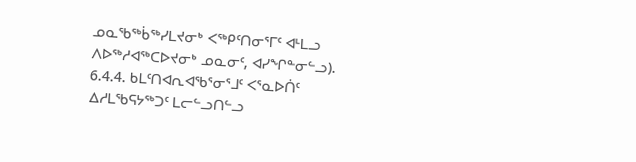ᓄᓇᖃᖅᑳᖅᓯᒪᔪᓂᒃ ᐸᖅᑭᑦᑎᓂᕐᒥᑦ ᐊᒻᒪᓗ ᐱᐅᖅᓱᐊᖅᑕᐅᔪᓂᒃ ᓄᓇᓂᑦ, ᐊᓯᖏᓐᓂᓪᓗ).
6.4.4. ᑲᒪᑦᑎᐊᕆᐊᖃᕐᓂᕐᒧᑦ ᐸᕐᓇᐅᑏᑦ ᐃᓱᒪᖃᕋᔭᖅᑐᑦ ᒪᓕᓪᓗᑎᓪᓗ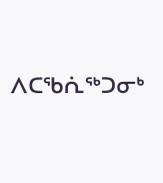ᐱᑕᖃᕇᖅᑐᓂᒃ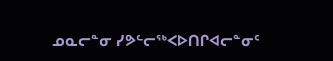ᓄᓇᓕᓐᓂ ᓯᕗᓪᓕᖅᐸᐅᑎᒋᐊᓕᓐᓂᑦ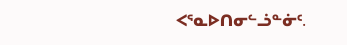ᐸᕐᓇᐅᑎᓂᓪᓘᓐᓃᑦ.